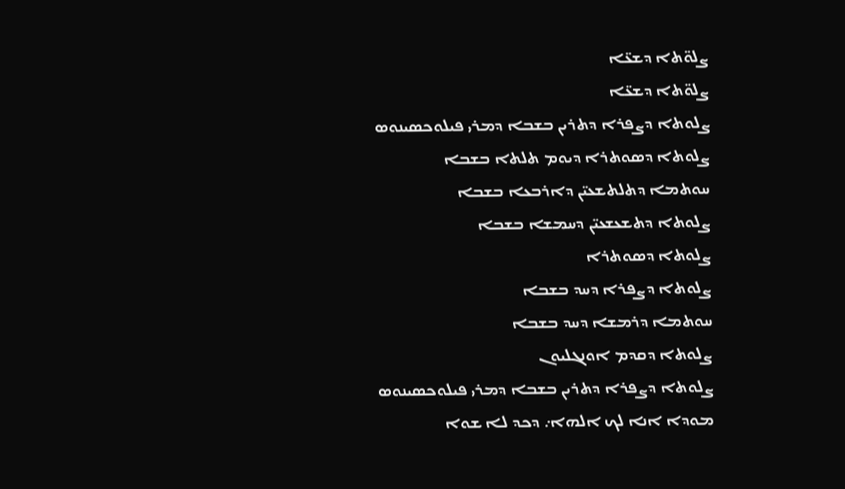ܨܠܘ̈ܬܐ ܕܫܥ̈ܐ
ܨܠܘ̈ܬܐ ܕܫܥ̈ܐ
ܨܠܘܬܐ ܕܨܦܪܐ ܕܬܪܝܢ ܒܫܒܐ ܕܡܪܝ ܦܝܠܘܟܣܝܢܘܣ
ܨܠܘܬܐ ܕܣܘܬܪܐ ܕܝܘܡ ܬܠܬܐ ܒܫܒܐ
ܚܘܬܡܐ ܕܬܠܬܫܥܝ̈ܢ ܕܐܪܒܥܐ ܒܫܒܐ
ܨܠܘܬܐ ܕܬܫܥܫܥܝ̈ܢ ܕܚܡܫܐ ܒܫܒܐ
ܨܠܘܬܐ ܕܣܘܬܪܐ
ܨܠܘܬܐ ܕܨܦܪܐ ܕܚܕ ܒܫܒܐ
ܚܘܬܡܐ ܕܪܡܫܐ ܕܚܕ ܒܫܒܐ
ܨܠܘܬܐ ܕܩܕܡ ܐܘܢܓܠܝܘܢ
ܨܠܘܬܐ ܕܨܦܪܐ ܕܬܪܝܢ ܒܫܒܐ ܕܡܪܝ ܦܝܠܘܟܣܝܢܘܣ
ܡܘܕܐ ܐܢܐ ܠܟ ܐܠܗܐ܇ ܕܟܕ ܠܐ ܫܘܐ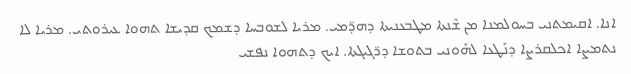ܐܢܐ. ܐܩܝܡܬܢܝ ܒܚܘܠܡܢܐ ܡܢ ܫܶܢܬܐ ܡܛܒܥܢܝܬܐ ܕܗܕ̈ܡܝ. ܡܪܝܐ ܠܫܘܒܚܐ ܕܫܡܟ ܩܕܝܫܐ ܬܗܘܐ ܥܝܪܘܬܝ. ܡܪܝܐ ܠܐ ܢܬܡܨܐ ܐܟܠܩܪܨܐ ܕܢܰܛܥܐ ܠܗܰܘܢܝ ܒܬܘܫܐ ܕܖ̈ܓܝܓܬܐ. ܐܝܟ ܕܬܗܘܐ ܢܦܫܝ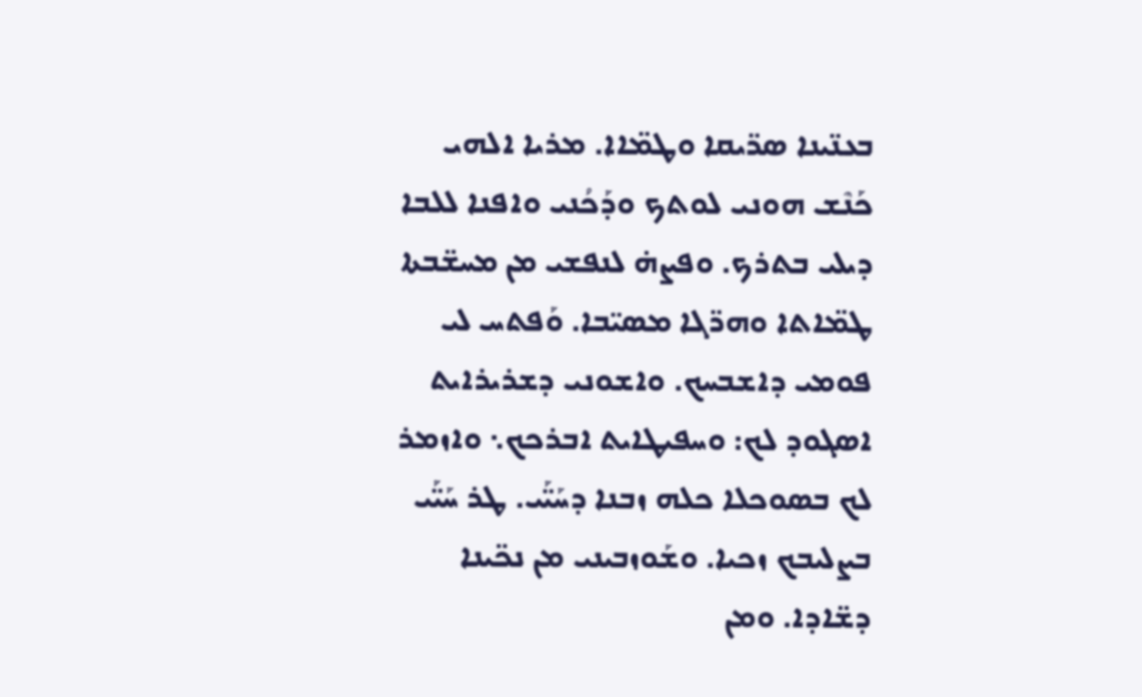ܒܥܢ̈ܝܢܐ ܣܖ̈ܝܩܐ ܘܛܡ̈ܐܐ. ܡܪܝܐ ܐܠܗܝ ܟܰܢܶܫ ܗܘܢܝ ܠܘܬܟ ܘܕܰܟܳܢܝ ܘܐܦܢܐ ܠܠܒܐ ܕܝܠܝ ܒܬܪܟ. ܘܦܨܗ̇ ܠܢܦܫܝ ܡܢ ܡܚܫ̈ܒܬܐ ܛܡ̈ܐܬܐ ܘܗܖ̈ܓܐ ܡܣܝ̈ܒܐ. ܘܰܦܬܚ ܠܝ ܦܘܡܝ ܕܐܫܒܚܟ. ܘܐܫܘܢܝ ܕܫܪܝܪܐܝܬ ܐܣܓܘܕ ܠܟ: ܘܚܦܝܛܐܝܬ ܐܒܪܟܟ܆ ܘܐܙܡܪ ܠܟ ܒܣܘܟܠܐ ܟܠܗ ܙܒܢܐ ܕܚܰܝ̈ܰܝ. ܛܪ ܚܰܝ̈ܰܝ ܒܨܠܝܒܟ ܙܟܝܐ. ܘܫܰܘܙܒܝܢܝ ܡܢ ܢܟ̈ܝܢܐ ܕܫ̈ܐܕܐ. ܘܡܢ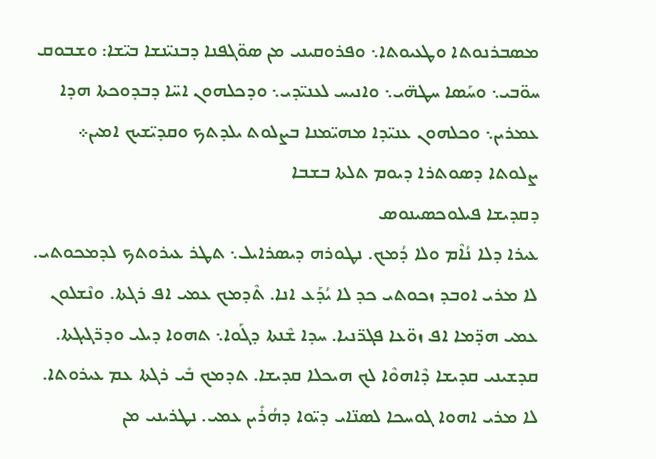ܡܣܒܪܢܘܬܐ ܘܛܥܝܘܬܐ܆ ܘܦܪܘܩܝܢܝ ܡܢ ܣܘ̈ܓܦܢܐ ܕܒܢܝ̈ܢܫܐ ܒܝ̈ܫܐ: ܘܫܒܘܩ ܚܘ̈ܒܝ܆ ܘܚܰܣܐ ܚܛܗ̈ܝ܆ ܘܐܢܝܚ ܠܥܢܝ̈ܕܝ܆ ܘܕܟܠܗܘܢ ܐܚ̈ܐ ܕܒܕܘܟܬܐ ܗܕܐ ܥܡܪܝܢ܆ ܘܟܠܗܘܢ ܥܢܝ̈ܕܐ ܡܗܝ̈ܡܢܐ ܒܨܠܘܬ ܝܠܕܬܟ ܘܩܕܝ̈ܫܝܟ ܐܡܝܢ܀
ܨܠܘܬܐ ܕܣܘܬܪܐ ܕܝܘܡ ܬܠܬܐ ܒܫܒܐ
ܕܩܕܝܫܐ ܦܝܠܘܟܣܝܢܘܣ
ܥܝܪܐ ܕܠܐ ܢܳܐܶܡ ܘܠܐ ܕܳܡܟ. ܢܛܘܪܗ ܕܝܣܪܐܝܠ܆ ܬܛܪ ܥܝܪܘܬܟ ܠܕܡܟܘܬܝ. ܠܐ ܡܪܝ ܐܘܒܕ ܙܟܘܬܝ ܟܕ ܠܐ ܝܳܕܰܥ ܐܢܐ. ܬܶܕܡܟ ܥܡܝ ܐܦ ܪܓܬܐ. ܘܢܶܫܠܘܢ ܥܡܝ ܗܕ̈ܡܐ ܐܦ ܙܘ̈ܥܐ ܦܓܖ̈ܢܝܐ. ܚܕܐ ܫܶܢܬܐ ܕܓܰܘܐ܆ ܬܗܘܐ ܕܝܠܝ ܘܕܖ̈ܓܝܓܬܐ. ܩܕܫܝܢܝ ܩܕܝܫܐ ܕܶܐܗܘܶܐ ܠܟ ܗܝܟܠܐ ܩܕܝܫܐ. ܬܕܡܟ ܒܺܝ ܪܓܬܐ ܥܡ ܥܝܪܘܬܐ. ܠܐ ܡܪܝ ܐܗܘܐ ܓܘܚܟܐ ܠܣܢ̈ܐܝ ܕܝ̈ܘܐ ܕܗܳܪܺܝܢ ܥܡܝ. ܢܛܪܝܢܝ ܡܢ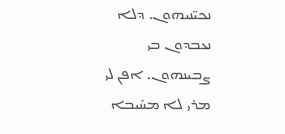ܢܟܝ̈ܢܝܗܘܢ. ܕܠܐ ܢܥܒܕܘܢ ܒܝ ܨܒܝܢܗܘܢ. ܐܦܢ ܠܝ ܡܪܝ ܠܐ ܡܚܰܝܒܐ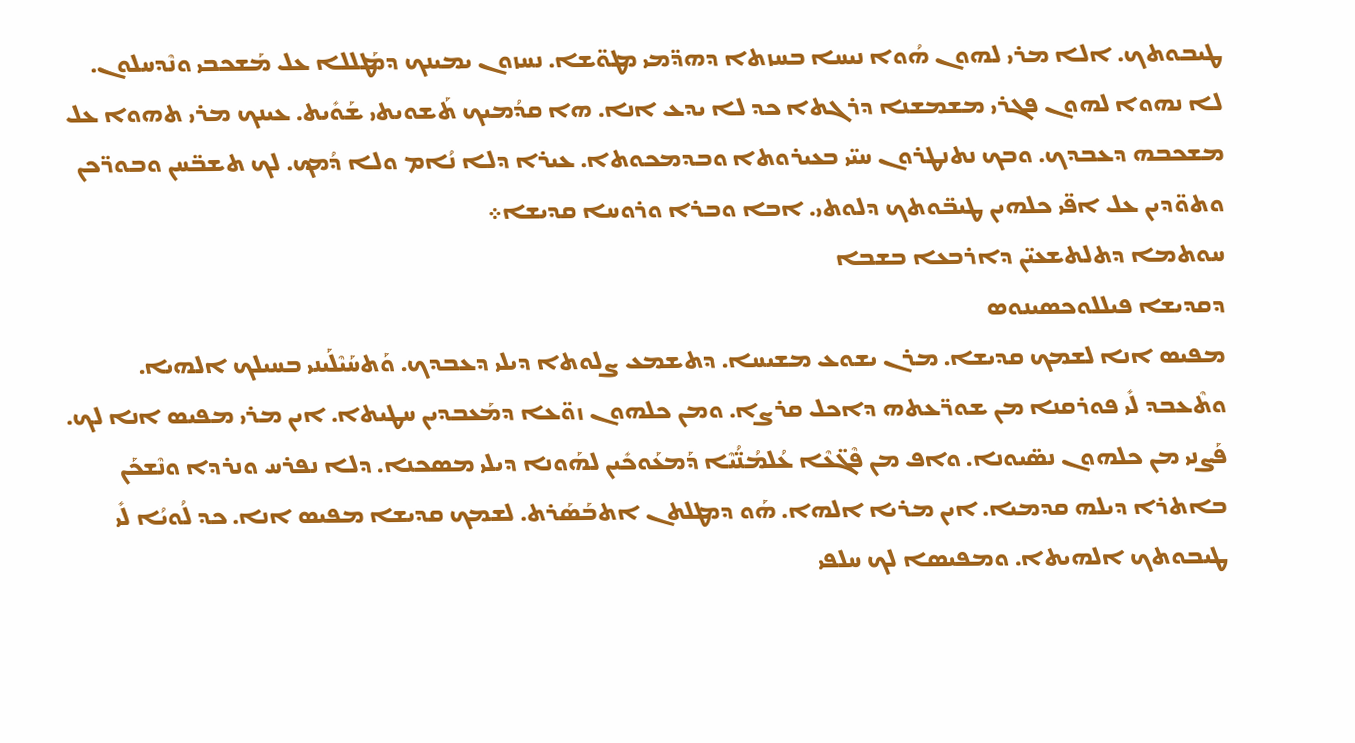ܛܝܒܘܬܟ. ܐܠܐ ܡܪܝ ܠܗܘܢ ܗܳܘܐ ܢܝܚܐ ܒܚܙܬܐ ܕܗܕ̈ܡܝ ܡܛܘ̈ܫܐ. ܢܚܙܘܢ ܝܡܝܢܟ ܕܡܰܛܠܠܐ ܥܠ ܡܰܫܟܒܝ ܘܢܶܕܚܠܘܢ. ܠܐ ܢܗܘܐ ܠܗܘܢ ܦܓܪܝ ܡܫܡܫܢܐ ܕܪܓܬܐ ܟܕ ܠܐ ܝܕܥ ܐܢܐ. ܗܐ ܩܕܳܡܝܟ ܬܰܫܘܝܬܝ ܫܰܘܺܝܬ. ܥܝܢܟ ܡܪܝ ܬܗܘܐ ܥܠ ܡܫܟܒܗ ܕܥܒܕܟ. ܘܒܟ ܢܬܢܛܪܘܢ ܚܝ̈ܝ ܒܥܝܪܘܬܐ ܘܒܕܡܟܘܬܐ. ܥܝܪܐ ܕܠܐ ܢܳܐܡ ܘܠܐ ܕܳܡܟ. ܠܟ ܬܫܒ̈ܚܢ ܘܒܘܖ̈ܟܢ ܘܬܘ̈ܕܝܢ ܥܠ ܐܦ̈ܝ ܟܠܗܝܢ ܛܝܒ̈ܘܬܟ ܕܠܘܬܝ. ܐܒܐ ܘܒܪܐ ܘܪܘܚܐ ܩܕܝܫܐ܀
ܚܘܬܡܐ ܕܬܠܬܫܥܝ̈ܢ ܕܐܪܒܥܐ ܒܫܒܐ
ܕܩܕܝܫܐ ܦܝܠܠܘܟܣܝܢܘܣ
ܡܦܝܣ ܐܢܐ ܠܫܡܟ ܩܕܝܫܐ. ܡܪܢ ܝܫܘܥ ܡܫܝܚܐ. ܕܬܫܡܥ ܨܠܘܬܐ ܕܝܠܝ ܕܥܒܕܟ. ܘܰܬܚܰܝܶܠܰܝܢܝ ܒܚܝܠܟ ܐܠܗܝܐ. ܘܬܶܥܒܕ ܠܺܝ ܦܘܪܩܢܐ ܡܢ ܫܘܖ̈ܥܬܗ ܕܐܟܠ ܩܪܨܐ. ܘܡܢ ܟܠܗܘܢ ܙܘ̈ܥܐ ܕܡܰܥܒܕܝܢ ܚܛܝܬܐ. ܐܝܢ ܡܪܝ ܡܦܝܣ ܐܢܐ ܠܟ. ܦܰܨܢܝ ܡܢ ܟܠܗܘܢ ܢܣ̈ܝܘܢܐ. ܘܐܦ ܡܢ ܦܶܓ̈ܥܶܐ ܥܳܠܡܳܢ̈ܳܝܶܐ ܕܰܡܥܰܘܟܺܝܢ ܠܗܰܘܢܐ ܕܝܠܝ ܡܣܟܢܐ. ܕܠܐ ܢܦܪܚ ܘܢܪܕܐ ܘܢܶܫܟܰܢ ܒܐܬܪܐ ܕܝܠܗ ܩܕܡܝܐ. ܐܝܢ ܡܪܝܐ ܐܠܗܐ. ܗܰܘ ܕܡܛܠܬܢ ܐܬܒܰܣܰܪܬ. ܠܫܡܟ ܩܕܝܫܐ ܡܦܝܣ ܐܢܐ. ܟܕ ܠܳܘܝܳܐ ܠܺܝ ܛܝܒܘܬܟ ܐܠܗܝܬܐ. ܘܡܦܝܣܐ ܠܟ ܚܠܦܝ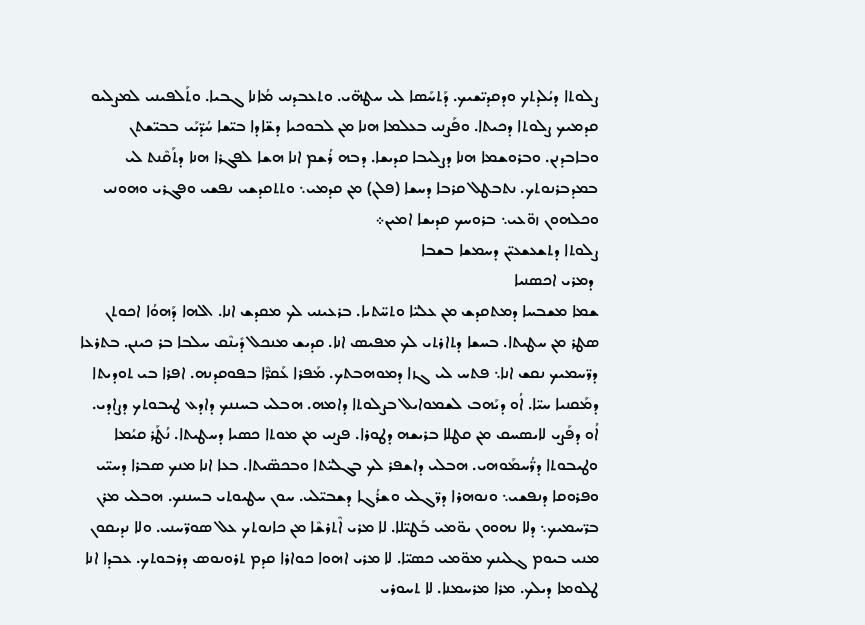ܨܠܘܬܐ ܕܝܳܠܕܬܟ ܘܕܩܕܝ̈ܫܝܟ. ܕܰܬܚܰܣܐ ܠܝ ܚܛܗ̈ܝ. ܘܬܥܒܕܢܝ ܡܳܐܢܐ ܓܒܝܐ. ܘܬܰܠܦܝܢܝ ܠܡܨܠܝܘ ܩܕܡܝܟ ܨܠܘܬܐ ܕܟܝܬܐ. ܘܦܰܨܢܝ ܒܥܠܡܐ ܗܢܐ ܡܢ ܠܒܘܟܝܐ ܕܫ̈ܐܕܐ ܒܝ̈ܫܐ ܚܳܕ̈ܝܰܝ ܒܒܝ̈ܫܬܢ ܘܒܐܒܕܢܢ. ܘܒܪܘܫܡܐ ܗܢܐ ܕܨܠܝܒܐ ܩܕܝܫܐ. ܕܒܗ ܪܳܫܡ ܐܢܐ ܗܫܐ ܠܦܓܪܐ ܗܢܐ ܕܬܰܩܶܢܬ ܠܝ ܒܡܕܒܪܢܘܬܟ. ܢܬܒܛܠ ܩܪܒܐ ܕܚܫܐ (ܦܠܢ) ܡܢ ܩܕܡܝ܆ ܘܬܬܩܕܫܝ ܢܦܫܝ ܘܦܓܪܝ ܘܗܘܢܝ ܘܟܠܗܘܢ ܙܘ̈ܥܝ܆ ܒܪܘܚܟ ܩܕܝܫܐ ܐܡܝܢ܀
ܨܠܘܬܐ ܕܬܫܥܫܥܝ̈ܢ ܕܚܡܫܐ ܒܫܒܐ
 ܕܡܪܝ ܐܟܣܢܝܐ
ܫܡܐ ܡܫܒܚܐ ܕܡܬܩܕܫ ܡܢ ܥܠܝ̈ܐ ܘܬܚ̈ܬܝܐ. ܒܪܥܝܢܝ ܠܟ ܡܩܕܫ ܐܢܐ. ܐܠܗܐ ܕܰܗܘܳܐ ܐܟܘܬܢ ܣܛܪ ܡܢ ܚܛܝܬܐ. ܒܚܫܐ ܕܬܐܪܬܝ ܠܟ ܡܦܝܣ ܐܢܐ. ܩܕܝܫ ܡܢܟܠ ܕܺܝܢܶܩ ܚܠܒܐ ܒܪ ܟܝܢܢ. ܒܬܪܥܐ ܕܖ̈ܚܡܝܟ ܢܩܫ ܐܢܐ܆ ܦܬܚ ܠܝ ܓܙܐ ܕܡܘܗܒܬܟ. ܡܰܦܪܐ ܥܰܩܖ̈ܶܐ ܒܦܘܩܕܢܗ. ܐܦܪܐ ܒܝ ܬܘܕܝܬܐ ܕܡܰܩܢܝܐ ܚܝ̈ܐ. ܐܳܘ ܕܝܰܗܒ ܠܫܡܘܐܝܠ ܒܨܠܘܬܐ ܕܐܡܗ. ܗܒܠܝ ܒܚܢܢܟ ܕܐܕܥ ܛܝܒܘܬܟ ܕܨܐܕܝ. ܐܳܘ ܕܦܰܨܝ ܠܐܝܣܚܩ ܡܢ ܩܛܠܐ ܒܪܝܫܗ ܕܛܘܪܐ. ܦܨܢܝ ܡܢ ܡܘܬܐ ܟܣܝܐ ܕܚܛܝܬܐ. ܢܳܛܰܪ ܩܝܳܡܐ ܘܛܝܒܘܬܐ ܕܖ̈ܳܚܡܰܘܗܝ. ܗܒܠܝ ܕܐܫܦܪ ܠܟ ܒܓܠܝ̈ܬܐ ܘܒܟܣ̈ܝܬܐ. ܒܥܐ ܐܢܐ ܡܢܟ ܣܒܪܐ ܕܚܝ̈ܝ ܘܦܪܘܩܐ ܕܢܦܫܝ܆ ܘܢܘܗܪܐ ܕܖ̈ܓܠܝ ܘܫܪܳܓܐ ܕܫܒܝ̈ܠܝ. ܚܘܢ ܚܛܝܘܬܝ ܒܚܢܢܟ. ܗܒܠܝ ܡܪܢ ܒܖ̈ܚܡܝܟ܆ ܕܠܐ ܢܗܘܘܢ ܝܘ̈ܡܝ ܒܰܛܝ̈ܠܐ. ܠܐ ܡܪܝ ܐܶܬܪܫܶܐ ܡܢ ܟܐܢܘܬܟ ܥܠ ܣܘܖ̈ܚܢܝ. ܘܠܐ ܢܕܝܩܘܢ ܡܢܝ ܒܝܘܡ ܓܠܝܢܟ ܡܘ̈ܡܝ ܟܣܝ̈ܐ. ܠܐ ܡܪܝ ܐܗܘܐ ܟܘܐܪܐ ܩܕܡ ܬܪܘܢܘܣ ܕܪܒܘܬܟ. ܥܒܕܐ ܐܢܐ ܛܠܘܡܐ ܕܝܠܟ. ܡܪܐ ܡܪܚܡܢܐ. ܠܐ ܬܚܘܪܝ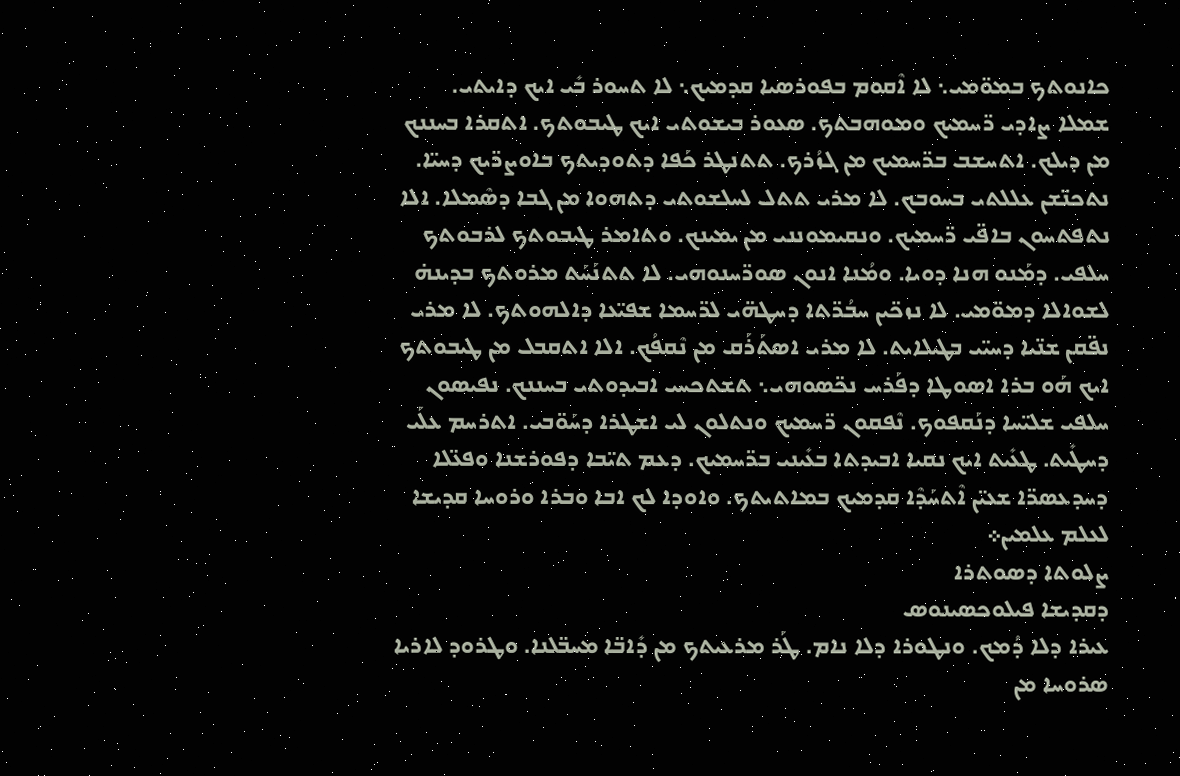ܟܐܢܘܬܟ ܒܡܘ̈ܡܝ܆ ܠܐ ܐܶܩܘܡ ܒܦܘܪܣܝܐ ܩܕܡܝܟ܆ ܠܐ ܬܚܘܪ ܒܺܝ ܐܝܟ ܕܐܝܬܝ. ܫܡܠܐ ܨܐܕܝ ܖ̈ܚܡܝܟ ܘܡܘܗܒܬܟ. ܣܥܘܪ ܒܝܫܘܬܝ ܐܝܟ ܛܝܒܘܬܟ. ܐܬܩܪܐ ܒܚܢܢܟ ܡܢ ܕܝܠܟ. ܐܬܚܫܒ ܒܖ̈ܚܡܝܟ ܡܢ ܓܙܳܪܟ. ܬܬܢܛܪ ܟܰܦܐ ܕܬܘܕܝܬܟ ܒܐܘܨܖ̈ܝܟ ܕܚܝ̈ܐ. ܢܬܟܢ̈ܫܢ ܥܠܠܬܝ ܒܚܘܒܟ. ܠܐ ܡܪܝ ܬܬܠ ܠܚܠܫܘܬܝ ܕܬܗܘܐ ܡܢ ܓܒܐ ܕܣܶܡܠܐ. ܐܠܐ ܢܬܦܬܚܘܢ ܒܐܦ̈ܝ ܖ̈ܚܡܝܟ. ܘܢܩܝܡܘܢܢܝ ܡܢ ܝܡܝܢܟ. ܘܬܐܡܪ ܛܝܒܘܬܟ ܠܪܒܘܬܟ ܚܠܦܝ. ܕܡܰܢܘ ܗܢܐ ܕܘܝܐ. ܘܡܳܢܐ ܐܢܘܢ ܣܘܖ̈ܚܢܘܗܝ. ܠܐ ܬܬܢܰܚܰܬ ܡܪܘܬܟ ܒܕܝܢܗ̇ ܠܫܘܐܠܐ ܕܡܘ̈ܡܝ. ܠܐ ܢܙܟ̈ܝܢ ܚܒܳܖ̈ܬܐ ܕܚܛܗ̈ܝ ܠܖ̈ܚܡܐ ܫܦܝ̈ܥܐ ܕܐܠܗܘܬܟ. ܠܐ ܡܪܝ ܢܦ̈ܩܢ ܫܢ̈ܝܐ ܕܚܝ̈ܝ ܒܛܝܠܐܝܬ. ܠܐ ܡܪܝ ܐܣܬܰܪܰܩ ܡܢ ܢܶܩܦܳܟ. ܐܠܐ ܐܬܩܒܠ ܡܢ ܛܝܒܘܬܟ ܐܝܟ ܗܰܘ ܒܪܐ ܐܣܘܛܐ ܕܦܰܪܚ ܢܟ̈ܣܘܗܝ܆ ܬܫܬܟܚܝ ܐܒܝܕܘܬܝ ܒܚܢܢܟ. ܢܦܝܣܘܢ ܚܠܦܝ ܫܠܝ̈ܚܐ ܕܢܰܩܦܘܟ. ܢܶܦܩܘܢ ܖ̈ܚܡܝܟ ܘܢܬܠܘܢ ܠܝ ܐܫܛܪܐ ܕܚܰܘ̈ܒܝ. ܐܬܪܚܡ ܥܠܰܝ ܕܚܛܺܝܬ. ܛܥܺܝܬ ܐܝܟ ܢܩܝܐ ܐܒܝܕܬܐ ܒܥܺܝܢܝ ܒܖ̈ܚܡܝܟ. ܕܥܡ ܬܝ̈ܒܐ ܕܦܘܪܫܢܐ ܘܦܥ̈ܠܐ ܕܚܕܥܣܖ̈ܐ ܫܥܝ̈ܢ ܐܶܬܚܰܕܶܐ ܩܕܡܝܟ ܒܡܐܬܝܬܟ. ܘܐܘܕܐ ܠܟ ܐܒܐ ܘܒܪܐ ܘܪܘܚܐ ܩܕܝܫܐ ܠܥܠܡ ܥܠܡܝܢ܀
ܨܠܘܬܐ ܕܣܘܬܪܐ
ܕܩܕܝܫܐ ܦܝܠܘܟܣܝܢܘܣ
ܥܝܪܐ ܕܠܐ ܕܳܡܟ. ܘܢܛܘܪܐ ܕܠܐ ܢܐܡ. ܛܰܪ ܡܪܥܝܬܟ ܡܢ ܕܺܐܒ̈ܐ ܡܚܒ̈ܠܢܐ. ܘܛܪܘܕ ܠܐܪܝܐ ܣܪܘܚܐ ܡܢ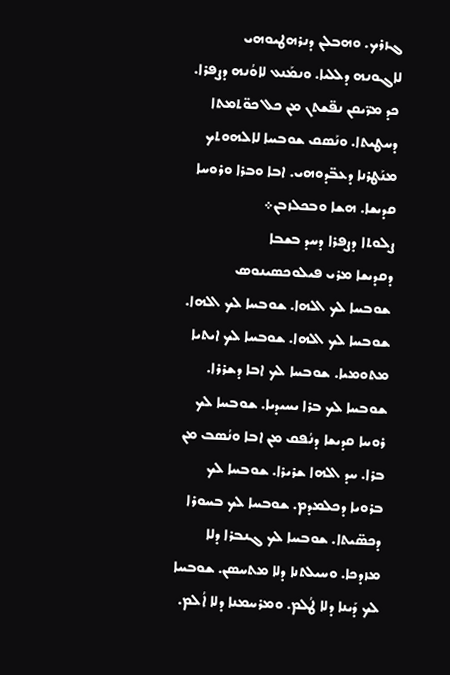ܓܙܪܟ. ܘܗܒܠܢ ܕܢܪܗܛܝܘܗܝ ܠܐܓܘܢܗ ܕܠܠܝܐ. ܘܢܡܰܢܥ ܠܐܘܳܢܗ ܕܨܦܪܐ. ܟܕ ܡܖ̈ܝܩܢ ܢܦ̈ܫܬܢ ܡܢ ܟܠ ܟܘ̈ܬܡܬܐ ܕܚܛܝܬܐ. ܘܢܰܣܩ ܫܘܒܚܐ ܠܐܠܗܘܬܟ ܡܢܰܛܪܢܐ ܕܥܒ̈ܕܘܗܝ. ܐܒܐ ܘܒܪܐ ܘܪܘܚܐ ܩܕܝܫܐ. ܗܫܐ ܘܒܟܠܙܒܢ܀
ܨܠܘܬܐ ܕܨܦܪܐ ܕܚܕ ܒܫܒܐ
ܕܩܕܝܫܐ ܡܪܝ ܦܝܠܘܟܣܝܢܘܣ
ܫܘܒܚܐ ܠܟ ܐܠܗܐ. ܫܘܒܚܐ ܠܟ ܐܠܗܐ. ܫܘܒܚܐ ܠܟ ܐܠܗܐ. ܫܘܒܚܐ ܠܟ ܐܝܬܝܐ ܡܬܘܡܝܐ. ܫܘܒܚܐ ܠܟ ܐܒܐ ܕܫܪܪܐ. ܫܘܒܚܐ ܠܟ ܒܪܐ ܝܚܝܕܝܐ. ܫܘܒܚܐ ܠܟ ܪܘܚܐ ܩܕܝܫܐ ܕܢܳܦܩ ܡܢ ܐܒܐ ܘܢܳܣܒ ܡܢ ܒܪܐ. ܚܕ ܐܠܗܐ ܫܪܝܪܐ. ܫܘܒܚܐ ܠܟ ܒܪܘܝܐ ܕܟܠܡܕܡ. ܫܘܒܚܐ ܠܟ ܒܚܘܪܐ ܕܟܣ̈ܝܬܐ. ܫܘܒܚܐ ܠܟ ܓܢܒܪܐ ܕܠܐ ܡܙܕܟܐ. ܘܚܝܠܬܢܐ ܕܠܐ ܡܬܚܣܢ. ܫܘܒܚܐ ܠܟ ܕܰܝܢܐ ܕܠܐ ܛܳܠܡ. ܘܡܪܚܡܢܐ ܕܠܐ ܐܳܠܡ.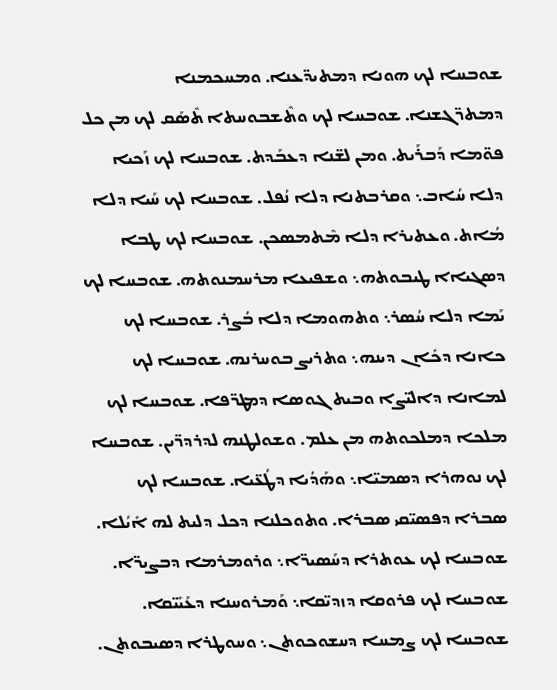ܫܘܒܚܐ ܠܟ ܗܘܢܐ ܕܡܬܝܕ̈ܥܢܐ. ܘܡܚܟܡܢܐ ܕܡܬܖ̈ܓܫܢܐ. ܫܘܒܚܐ ܠܟ ܘܬܶܫܒܘܚܬܐ ܬܶܣܰܩ ܠܟ ܡܢ ܟܠ ܦܘ̈ܡܐ ܕܰܒܪܰܝܬ. ܘܡܢ ܠܫ̈ܢܐ ܕܥܒܰܕܬ. ܫܘܒܚܐ ܠܟ ܙܰܟܝܐ ܕܠܐ ܚܳܐܒ܆ ܘܩܪܒܬܢܐ ܕܠܐ ܢܳܦܠ. ܫܘܒܚܐ ܠܟ ܚܰܝܐ ܕܠܐ ܡܳܐܬ. ܘܥܬܝܪܐ ܕܠܐ ܡܶܬܡܣܟܢ. ܫܘܒܚܐ ܠܟ ܛܒܐ ܕܣܓܝܐܐ ܛܝܒܘܬܗ܆ ܘܫܦܝܥܐ ܡܪܚܡܢܘܬܗ. ܫܘܒܚܐ ܠܟ ܝܰܡܐ ܕܠܐ ܚܳܣܪ܆ ܘܬܗܘܡܐ ܕܠܐ ܒܳܨܪ. ܫܘܒܚܐ ܠܟ ܟܐܢܐ ܕܟܺܐܢ ܕܝܢܗ܆ ܘܬܪܝܨ ܒܘܚܪܢܗ. ܫܘܒܚܐ ܠܟ ܠܡܐܢܐ ܕܐܠܝ̈ܨܐ ܘܒܝܬ ܓܘܣܐ ܕܡܛܖ̈ܦܐ. ܫܘܒܚܐ ܠܟ ܡܠܟܐ ܕܡܠܟܘܬܗ ܡܢ ܥܠܡ. ܘܫܘܠܛܢܗ ܠܕܪܕܖ̈ܝܢ. ܫܘܒܚܐ ܠܟ ܢܘܗܪܐ ܕܣܡܝ̈ܐ܆ ܘܗܰܕܳܝܐ ܕܛܳܥ̈ܝܐ. ܫܘܒܚܐ ܠܟ ܣܒܪܐ ܕܦܣܝ̈ܩܝ ܣܒܪܐ. ܘܬܘܟܠܢܐ ܕܟܠ ܕܠܝܬ ܠܗ ܐܺܝܳܠܐ. ܫܘܒܚܐ ܠܟ ܥܘܬܪܐ ܕܚܰܣܝܖ̈ܐ܆ ܘܪܘܡܪܡܐ ܕܒܨܝܖ̈ܐ. ܫܘܒܚܐ ܠܟ ܦܪܘܩܐ ܕܙܕܝ̈ܩܐ܆ ܘܰܡܪܘܚܢܐ ܕܥܰܝܺܝ̈ܩܐ. ܫܘܒܚܐ ܠܟ ܨܡܚܐ ܕܚܫܘܟܘܬܢ܆ ܘܚܘܛܪܐ ܕܣܝܒܘܬܢ.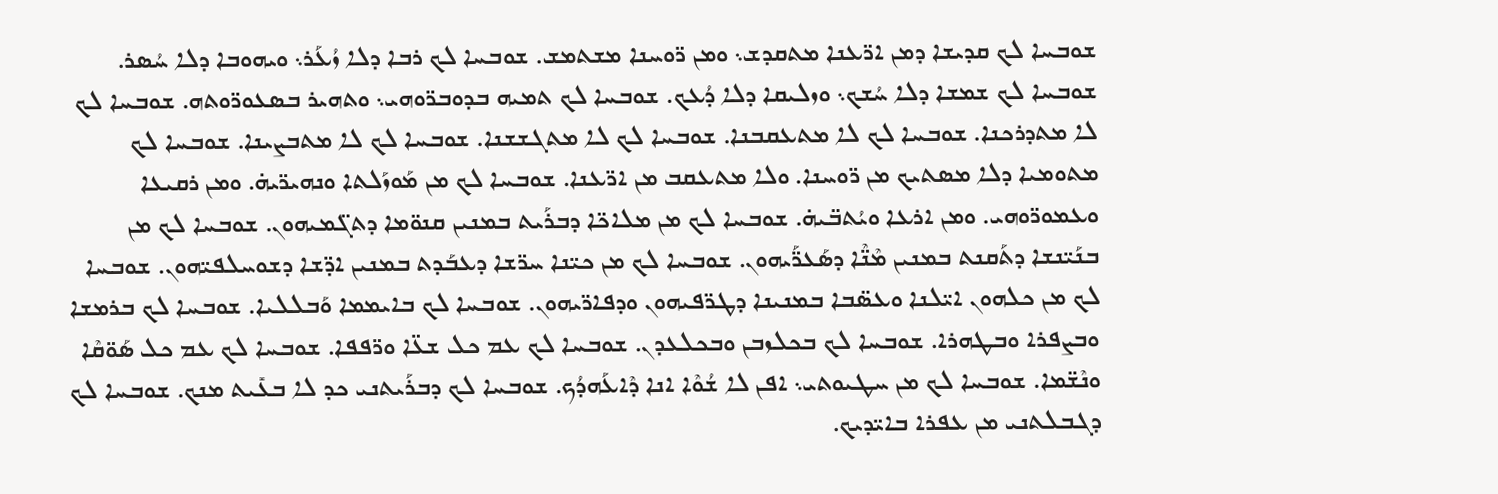ܫܘܒܚܐ ܠܟ ܩܕܝܫܐ ܕܡܢ ܐܖ̈ܥܢܐ ܡܬܩܕܫ܆ ܘܡܢ ܖ̈ܘܚܢܐ ܡܫܬܡܫ. ܫܘܒܚܐ ܠܟ ܪܒܐ ܕܠܐ ܙܳܥܰܪ܆ ܘܝܗܘܒܐ ܕܠܐ ܚܳܣܪ. ܫܘܒܚܐ ܠܟ ܫܡܫܐ ܕܠܐ ܚܳܫܟ܆ ܘܙܠܝܩܐ ܕܠܐ ܕܳܥܟ. ܫܘܒܚܐ ܠܟ ܬܡܝܗ ܒܕܘܒܖ̈ܘܗܝ܆ ܘܬܗܝܪ ܒܣܥܘܖ̈ܘܬܗ. ܫܘܒܚܐ ܠܟ ܠܐ ܡܬܕܪܟܢܐ. ܫܘܒܚܐ ܠܟ ܠܐ ܡܬܥܩܒܢܐ. ܫܘܒܚܐ ܠܟ ܠܐ ܡܬܓܫܫܢܐ. ܫܘܒܚܐ ܠܟ ܠܐ ܡܬܒܨܝܢܐ. ܫܘܒܚܐ ܠܟ ܡܬܘܡܝܐ ܕܠܐ ܡܣܬܝܟ ܡܢ ܖ̈ܘܚܢܐ. ܘܠܐ ܡܬܥܩܒ ܡܢ ܐܖ̈ܥܢܐ. ܫܘܒܚܐ ܠܟ ܡܢ ܡܰܘܙܰܠܬܐ ܘܢܗܝܖ̈ܝܗ̇. ܘܡܢ ܪܩܝܥܐ ܘܥܡܘܖ̈ܘܗܝ. ܘܡܢ ܐܪܥܐ ܘܝܳܬܒ̈ܝܗ̇. ܫܘܒܚܐ ܠܟ ܡܢ ܡܠܐܟ̈ܐ ܕܒܪܰܝܬ ܒܡܢܝܢ ܩܢܘ̈ܡܐ ܕܬܓ̈ܡܝܗܘܢ. ܫܘܒܚܐ ܠܟ ܡܢ ܒܢܰܝ̈ܢܫܐ ܕܬܰܩܢܬ ܒܡܢܝܢ ܡܶܢ̈ܶܐ ܕܣܰܥܖ̈ܰܝܗܘܢ. ܫܘܒܚܐ ܠܟ ܡܢ ܟܝ̈ܢܐ ܚܖ̈ܫܐ ܕܥܒܰܕܬ ܒܡܢܝܢ ܐܕ̈ܫܐ ܕܫܘܚܠܦܝ̈ܗܘܢ. ܫܘܒܚܐ ܠܟ ܡܢ ܟܠܗܘܢ ܐܝ̈ܠܢܐ ܘܥܣ̈ܒܐ ܒܡܢܝܢܐ ܕܛܖ̈ܦܝܗܘܢ ܘܕܦܐܖ̈ܝܗܘܢ. ܫܘܒܚܐ ܠܟ ܒܐܝܡܡܐ ܘܰܒܠܠܝܐ. ܫܘܒܚܐ ܠܟ ܒܪܡܫܐ ܘܒܨܦܪܐ ܘܒܛܗܪܐ. ܫܘܒܚܐ ܠܟ ܒܟܠܙܒܢ ܘܒܟܠܥܕܢ. ܫܘܒܚܐ ܠܟ ܥܡ ܟܠ ܫܥ̈ܐ ܘܖ̈ܦܦܐ. ܫܘܒܚܐ ܠܟ ܥܡ ܟܠ ܣܰܘ̈ܩܶܐ ܘܢܶܫ̈ܡܐ. ܫܘܒܚܐ ܠܟ ܡܢ ܚܛܝܘܬܝ܆ ܐܦܢ ܠܐ ܫܳܘܶܐ ܐܢܐ ܕܶܐܥܰܗܕܳܟ. ܫܘܒܚܐ ܠܟ ܕܒܪܰܝܬܢܝ ܟܕ ܠܐ ܒܥܺܝܬ ܡܢܟ. ܫܘܒܚܐ ܠܟ ܕܓܒܠܬܢܝ ܡܢ ܥܦܪܐ ܒܐܝ̈ܕܝܟ.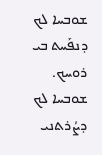ܫܘܒܚܐ ܠܟ ܕܢܦܰܚܬ ܒܝ ܪܘܚܟ. ܫܘܒܚܐ ܠܟ ܕܨܳܪܬܢܝ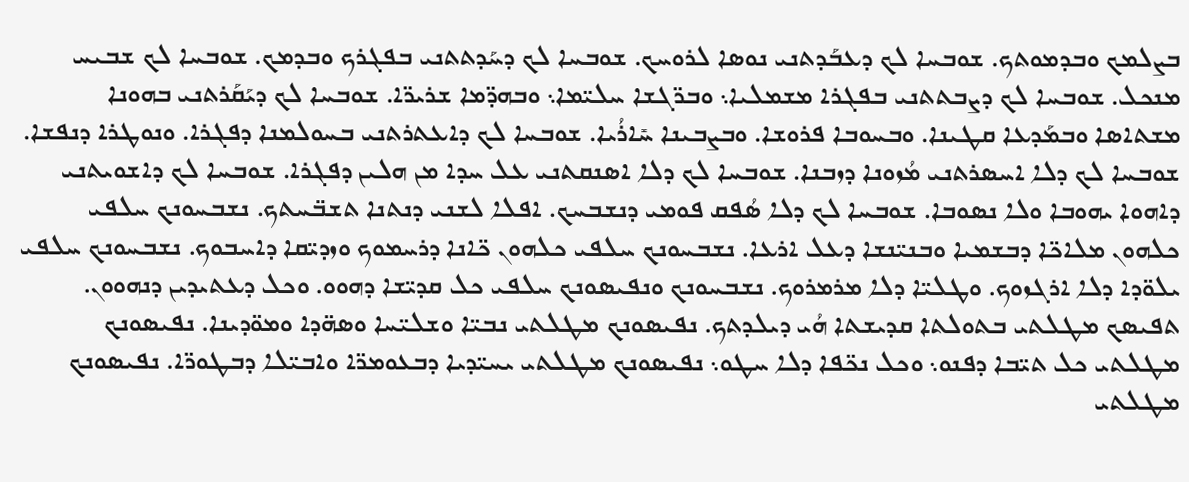ܒܨܠܡܟ ܘܒܕܡܘܬܟ. ܫܘܒܚܐ ܠܟ ܕܥܒܰܕܬܢܝ ܢܘܣܐ ܠܪܘܚܟ. ܫܘܒܚܐ ܠܟ ܕܚܰܕܬܬܢܝ ܒܦܓܪܟ ܘܒܕܡܟ. ܫܘܒܚܐ ܠܟ ܫܒܝܚ ܡܢܟܠ. ܫܘܒܚܐ ܠܟ ܕܨܒܬܬܢܝ ܒܦܓܪܐ ܡܫܡܠܝܐ܆ ܘܒܖ̈ܓܫܐ ܚܠܝ̈ܡܐ܆ ܘܒܗܕ̈ܡܐ ܫܪܝܖ̈ܐ. ܫܘܒܚܐ ܠܟ ܕܝܰܩܰܪܬܢܝ ܒܗܘܢܐ ܡܫܬܐܣܐ ܘܒܡܰܕܥܐ ܩܛܝܢܐ. ܘܒܚܘܒܐ ܦܪܘܫܐ. ܘܒܨܒܝܢܐ ܚܺܐܪܳܝܐ. ܫܘܒܚܐ ܠܟ ܕܐܥܬܪܬܢܝ ܒܚܘܠܡܢܐ ܕܦܓܪܐ. ܘܢܘܛܪܐ ܕܢܦܫܐ. ܫܘܒܚܐ ܠܟ ܕܠܐ ܐܚܣܪܬܢܝ ܡܳܙܘܢܐ ܕܙܒܢܐ. ܫܘܒܚܐ ܠܟ ܕܠܐ ܐܣܢܩܬܢܝ ܥܠ ܚܕܐ ܡܢ ܗܠܝܢ ܕܦܓܪܐ. ܫܘܒܚܐ ܠܟ ܕܐܫܘܝܬܢܝ ܕܐܗܘܐ ܝܗܘܒܐ ܘܠܐ ܢܣܘܒܐ. ܫܘܒܚܐ ܠܟ ܕܠܐ ܣܳܦܩ ܦܘܡܝ ܕܢܫܒܚܟ. ܐܦܠܐ ܠܫܢܝ ܕܢܬܢܐ ܬܫܒ̈ܚܬܟ. ܢܫܒܚܘܢܟ ܚܠܦܝ ܟܠܗܘܢ ܡܠܐܟ̈ܐ ܕܒܫܡܝܐ ܘܒܢܝ̈ܢܫܐ ܕܥܠ ܐܪܥܐ. ܢܫܒܚܘܢܟ ܚܠܦܝ ܟܠܗܘܢ ܟ̈ܐܢܐ ܕܪܚܡܘܟ ܘܙܕܝ̈ܩܐ ܕܐܚܒܘܟ. ܢܫܒܚܘܢܟ ܚܠܦܝ ܝܠܘ̈ܕܐ ܕܠܐ ܐܪܓܙܘܟ. ܘܛܠܝ̈ܐ ܕܠܐ ܡܪܡܪܘܟ. ܢܫܒܚܘܢܟ ܘܢܦܝܣܘܢܟ ܚܠܦܝ ܟܠ ܩܕܝ̈ܫܐ ܕܗܘܘ. ܘܟܠ ܕܥܬܝܕܝܢ ܕܢܗܘܘܢ. ܬܦܝܣܟ ܡܛܠܬܝ ܒܬܘܠܬܐ ܩܕܝܫܬܐ ܗܳܝ ܕܝܠܕܬܟ. ܢܦܝܣܘܢܟ ܡܛܠܬܝ ܢܒܝ̈ܐ ܘܫܠܝ̈ܚܐ ܘܣܗ̈ܕܐ ܘܡܘ̈ܕܝܢܐ. ܢܦܝܣܘܢܟ ܡܛܠܬܝ ܟܠ ܬܝ̈ܒܐ ܕܦܢܘ܆ ܘܟܠ ܢܟ̈ܦܐ ܕܠܐ ܚܛܘ܆ ܢܦܝܣܘܢܟ ܡܛܠܬܝ ܝܚܝ̈ܕܝܐ ܕܒܥܘܡܖ̈ܐ ܘܐܒܝ̈ܠܐ ܕܒܛܘܖ̈ܐ. ܢܦܝܣܘܢܟ ܡܛܠܬܝ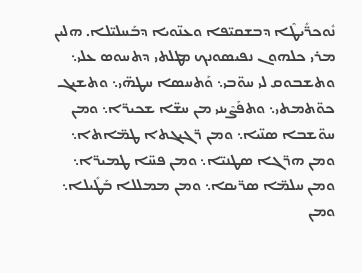ܢܽܘܟܖ̈ܺܝܛܶܐ ܕܒܫܩܝ̈ܦܐ ܘܥܢ̈ܘܝܐ ܕܒܰܚܠܝ̈ܠܐ. ܗܠܝܢ ܡܪܝ ܟܠܗܘܢ ܢܦܝܣܘܢܟ ܡܛܠܬܝ ܕܬܚܘܣ ܥܠܝ܆ ܘܬܫܒܘܩ ܠܝ ܚܘ̈ܒܝ܆ ܘܰܬܚܣܐ ܚܛܗ̈ܝ܆ ܘܬܫܝܓ ܟܘ̈ܬܡܬܝ܆ ܘܬܦܰܨܶܝܢܝ ܡܢ ܚܫ̈ܐ ܫܟܝܖ̈ܐ܆ ܘܡܢ ܚܘ̈ܫܒܐ ܣܢ̈ܝܐ܆ ܘܡܢ ܖ̈ܓܝܓܬܐ ܛܡ̈ܐܬܐ܆ ܘܡܢ ܗܖ̈ܓܐ ܣܛܢܝ̈ܐ܆ ܘܡܢ ܦܚ̈ܐ ܛܡܝܖ̈ܐ܆ ܘܡܢ ܚܠܡ̈ܐ ܣܖ̈ܝܩܐ܆ ܘܡܢ ܡܡܠܠܐ ܒܰܛܺܝܠܐ܆ ܘܡܢ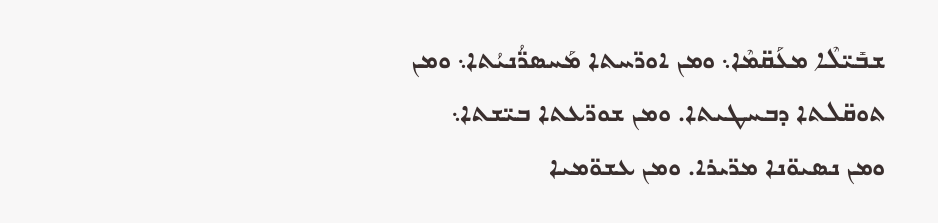ܫܒܺܝ̈ܠܶܐ ܡܥܰܩ̈ܡܶܐ܆ ܘܡܢ ܐܘܖ̈ܚܬܐ ܡܰܚܣܖ̈ܳܢܝܳܬܐ܆ ܘܡܢ ܬܘܩ̈ܠܬܐ ܕܒܚܛܝܬܐ. ܘܡܢ ܫܘܖ̈ܥܬܐ ܒܝ̈ܫܬܐ܆ ܘܡܢ ܢܣܝܘ̈ܢܐ ܡܖ̈ܝܪܐ. ܘܡܢ ܥܫܘ̈ܡܝܐ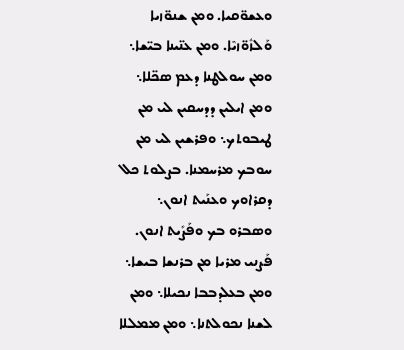ܘܥܫܘ̈ܩܝܐ. ܘܡܢ ܫܢܘ̈ܙܝܐ ܘܰܠܙܽܘ̈ܙܝܶܐ. ܘܡܢ ܥܢ̈ܝܢܐ ܒܝ̈ܫܐ܆ ܘܡܢ ܚܘܠܛܢܐ ܕܥܡ ܣܟ̈ܠܐ܆ ܘܡܢ ܐܝܠܝܢ ܕܕܚܩܝܢ ܠܝ ܡܢ ܛܝܒܘܬܟ܆ ܘܦܪܫܝܢ ܠܝ ܡܢ ܚܘܒܟ ܡܪܚܡܢܐ. ܒܨܠܘܬ ܟܠ ܕܩܪܐܘܟ ܘܥܢܰܝܬ ܐܢܘܢ܆ ܘܣܒܪܘ ܒܟ ܘܦܰܨܺܝܬ ܐܢܘܢ. ܦܰܨܢܝ ܡܪܝܐ ܡܢ ܒܪܢܫܐ ܒܝܫܐ܆ ܘܡܢ ܒܥܠܕܒܒܐ ܢܟܝܠܐ܆ ܘܡܢ ܠܫܢܐ ܢܟܘܠܬܢܐ܆ ܘܡܢ ܡܡܠܠܐ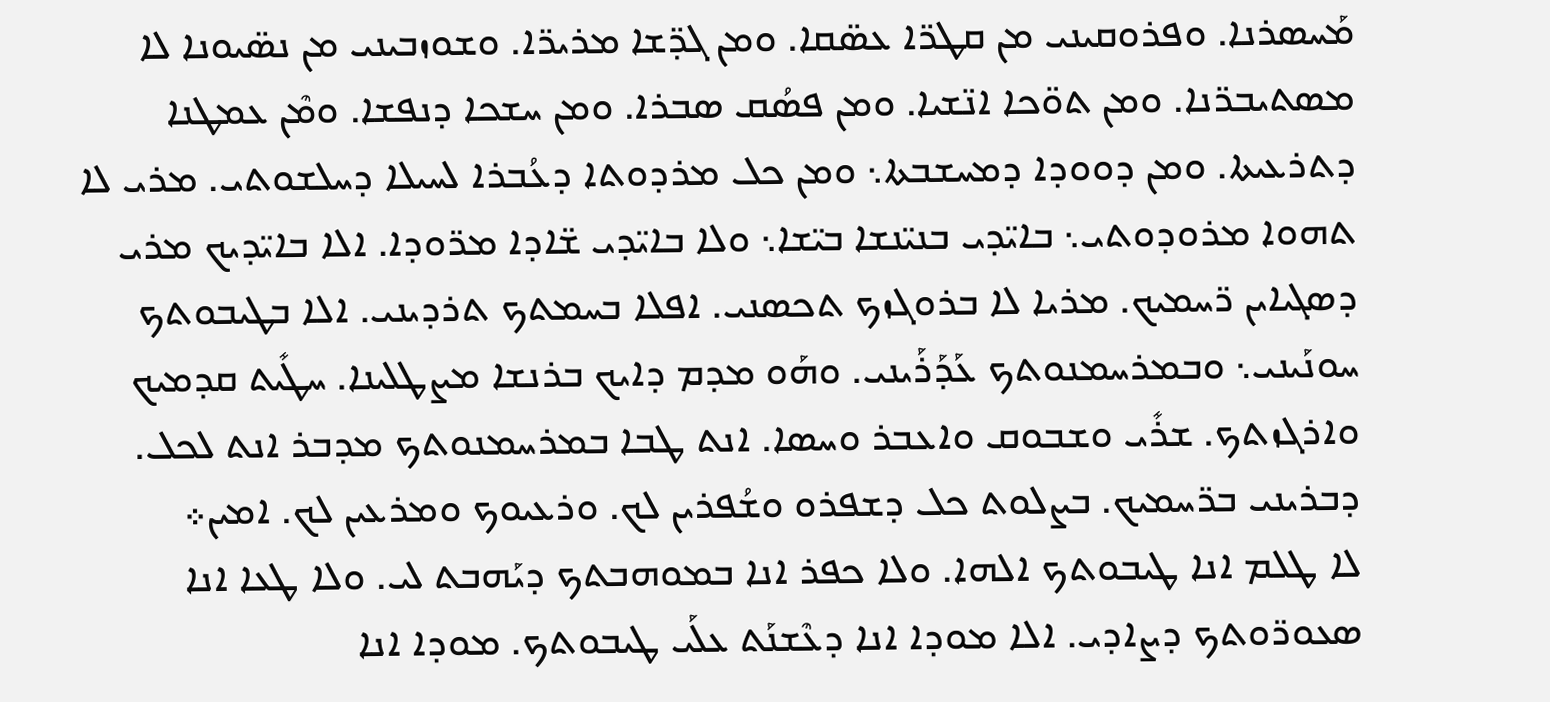ܡܰܚܣܪܢܐ. ܘܦܪܘܩܝܢܝ ܡܢ ܩܛܖ̈ܐ ܥܣ̈ܩܐ. ܘܡܢ ܓܕ̈ܫܐ ܡܪܝܖ̈ܐ. ܘܫܘܙܒܝܢܝ ܡܢ ܢܣ̈ܝܘܢܐ ܠܐ ܡܣܬܝܒܖ̈ܢܐ. ܘܡܢ ܬܘ̈ܟܐ ܐܢ̈ܫܝܐ. ܘܡܢ ܦܣܳܩ ܣܒܪܐ. ܘܡܢ ܚܫܟܐ ܕܢܦܫܐ. ܘܡܶܢ ܥܡܛܢܐ ܕܬܪܥܝܬܐ. ܘܡܢ ܕܘܘܕܐ ܕܡܚܫܒܬܐ܆ ܘܡܢ ܟܠ ܡܪܕܘܬܐ ܕܥܳܒܪܐ ܠܚܝܠܐ ܕܚܠܫܘܬܝ. ܡܪܝ ܠܐ ܬܗܘܐ ܡܪܘܕܘܬܝ܆ ܒܐܝ̈ܕܝ ܒܢܝ̈ܢܫܐ ܒܝ̈ܫܐ܆ ܘܠܐ ܒܐܝ̈ܕܝ ܫ̈ܐܕܐ ܡܖ̈ܘܕܐ. ܐܠܐ ܒܐܝ̈ܕܝܟ ܡܪܝ ܕܣܓܝܐܝܢ ܖ̈ܚܡܝܟ. ܡܪܝܐ ܠܐ ܒܪܘܓܙܟ ܬܟܣܢܝ. ܐܦܠܐ ܒܚܡܬܟ ܬܪܕܝܢܝ. ܐܠܐ ܒܛܝܒܘܬܟ ܚܘܢܰܝܢܝ܆ ܘܒܡܪܚܡܢܘܬܟ ܥܰܕܰܪܰܝܢܝ. ܘܗܰܘ ܡܕܡ ܕܐܝܟ ܒܪܢܫܐ ܡܨܛܠܝܢܐ. ܚܛܺܝܬ ܩܕܡܝܟ ܘܐܪܓܙܬܟ. ܫܪܺܝ ܘܫܒܘܩ ܘܐܥܒܪ ܘܚܣܐ. ܐܢܬ ܛܒܐ ܒܡܪܚܡܢܘܬܟ ܡܕܒܪ ܐܢܬ ܠܟܠ. ܕܒܪܝܢܝ ܒܖ̈ܚܡܝܟ. ܒܨܠܘܬ ܟܠ ܕܫܦܪܘ ܘܫܳܦܪܝܢ ܠܟ. ܘܪܥܝܘܟ ܘܡܪܥܝܢ ܠܟ. ܐܡܝܢ܀
ܠܐ ܛܠܡ ܐܢܐ ܛܝܒܘܬܟ ܐܠܗܐ. ܘܠܐ ܟܦܪ ܐܢܐ ܒܡܘܗܒܬܟ ܕܝܰܗܒܬ ܠܝ. ܘܠܐ ܛܥܐ ܐܢܐ ܣܥܘܖ̈ܘܬܟ ܕܨܐܕܝ. ܐܠܐ ܡܘܕܐ ܐܢܐ ܕܥܶܫܢܰܬ ܥܠܰܝ ܛܝܒܘܬܟ. ܡܘܕܐ ܐܢܐ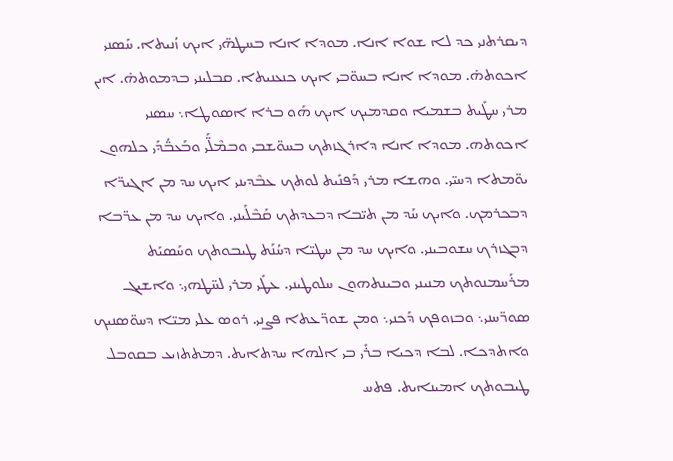ܕܝܩܪܬܢܝ ܟܕ ܠܐ ܫܘܐ ܐܢܐ. ܡܘܕܐ ܐܢܐ ܒܚܛܗ̈ܝ ܐܝܟ ܙܳܢܝܬܐ. ܚܰܣܢܝ ܐܟܘܬܗ̇. ܡܘܕܐ ܐܢܐ ܒܚܘ̈ܒܝ ܐܝܟ ܟܢܥܢܝܬܐ. ܩܒܠܝܢܝ ܒܕܡܘܬܗ̇. ܐܝܢ ܡܪܝ ܚܛܺܝܬ ܒܫܡܝܐ ܘܩܕܡܝܟ ܐܝܟ ܗܰܘ ܒܪܐ ܐܣܘܛܐ܆ ܚܣܢܝ ܐܟܘܬܗ. ܡܘܕܐ ܐܢܐ ܕܐܪܓܙܬܟ ܒܚܘ̈ܫܒܝ ܘܒܡܶܠ̈ܰܝ ܘܒܰܥܒ̈ܳܕܰܝ ܟܠܗܘܢ ܝܘ̈ܡܬܐ ܕܚܝ̈ܝ. ܘܗܫܐ ܡܪܝ ܕܰܦܢܺܝܬ ܠܘܬܟ ܥܒܶܕܝܢܝ ܐܝܟ ܚܕ ܡܢ ܐܓܝܖ̈ܐ ܕܒܟܪܡܟ. ܘܐܝܟ ܚܰܕ ܡܢ ܬܝ̈ܒܐ ܕܒܥܕܬܟ ܩܰܒܶܠܰܝܢܝ. ܘܐܝܟ ܚܕ ܡܢ ܥܖ̈ܒܐ ܕܒܓܙܪܟ ܚܫܘܒܝܢܝ. ܘܐܝܟ ܚܕ ܡܢ ܚܛܝ̈ܐ ܕܚܳܢܰܬ ܛܝܒܘܬܟ ܘܚܰܣܝܰܬ ܡܪܰܚܡܢܘܬܟ ܡܢܝܢܝ ܘܒܝܢܬܗܘܢ ܚܠܘܛܝܢܝ. ܥܛܺܝ ܡܪܝ ܠܚ̈ܛܗܝ܆ ܘܐܫܝܓ ܣܘܖ̈ܚܢܝ܆ ܘܒܙܘܦܟ ܕܰܟܢܝ܆ ܘܡܢ ܫܘܖ̈ܥܬܐ ܦܨܢܝ. ܪܘܣ ܥܠܝ ܡܝ̈ܐ ܕܚܘ̈ܣܢܝܟ ܘܐܬܕܟܐ. ܠܒܐ ܕܟܝܐ ܒܪܺܝ ܒܝ ܐܠܗܐ ܚܕܬܐܝܬ. ܕܡܬܬܙܝܥ ܒܩܘܒܠ ܛܝܒܘܬܟ ܐܡܝܢܐܝܬ. ܦܬܚ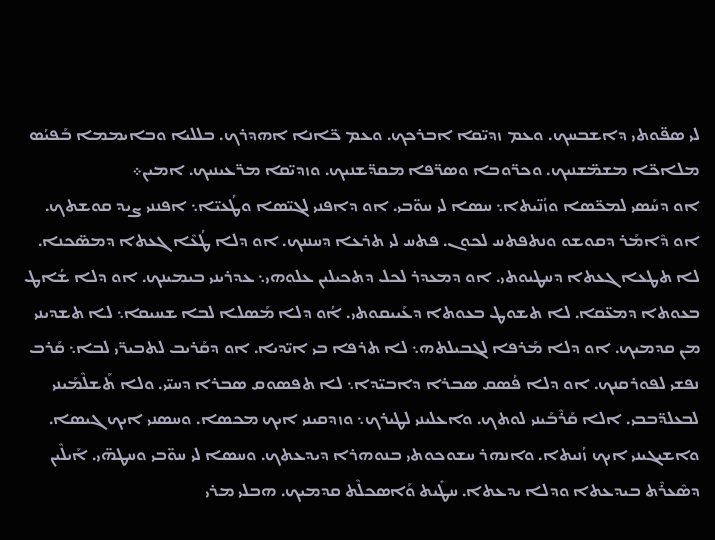ܠܝ ܣܦ̈ܘܬܝ ܕܐܫܒܚܟ. ܘܥܡ ܙܕܝ̈ܩܐ ܐܒܪܟܟ. ܘܥܡ ܟ̈ܐܢܐ ܐܗܕܪܟ. ܒܠܠܝܐ ܘܒܐܝܡܡܐ ܒܰܦܝܳܣ ܡܠܐܟ̈ܐ ܡܫܡ̈ܫܢܝܟ. ܘܟܖ̈ܘܒܐ ܘܣܖ̈ܦܐ ܡܩܕ̈ܫܢܝܟ. ܘܙܕܝ̈ܩܐ ܡܖ̈ܥܝܢܝܟ. ܐܡܝܢ܀
ܐܘ ܕܚܰܣܝ ܠܡܟ̈ܣܐ ܘܙܳܢ̈ܝܬܐ܆ ܚܣܐ ܠܝ ܚܘ̈ܒܝ. ܐܘ ܕܐܦܢܝ ܠܓܝ̈ܣܐ ܘܛܳܥܝ̈ܐ܆ ܐܦܢܢܝ ܨܝܕ ܩܘܫܬܟ. ܐܘ ܕܶܐܡܰܪ ܕܩܘܫܘ ܘܢܬܦܬܚ ܠܟܘܢ. ܦܬܚ ܠܝ ܬܪܥܐ ܕܚܢܢܟ. ܐܘ ܕܠܐ ܛܳܥܶܐ ܓܥܬܐ ܕܡܣ̈ܟܢܐ. ܠܐ ܬܛܥܐ ܓܥܬܐ ܕܚܛܝܘܬܝ. ܐܘ ܕܡܥܕܪ ܠܟܠ ܕܬܟܝܠܝܢ ܥܠܘܗܝ܆ ܥܕܪܝܢܝ ܒܝܡܝܢܟ. ܐܘ ܕܠܐ ܫܳܐܛ ܒܥܘܬܐ ܕܡܥ̈ܩܐ. ܠܐ ܬܫܘܛ ܒܥܘܬܐ ܕܥܰܝܝܩܘܬܝ. ܐܳܘ ܕܠܐ ܡܰܣܠܐ ܠܒܐ ܫܚܝܩܐ܆ ܠܐ ܬܫܕܝܢܝ ܡܢ ܩܕܡܝܟ. ܐܘ ܕܠܐ ܡܰܪܦܐ ܠܓܒܝܠܬܗ܆ ܠܐ ܬܪܦܐ ܒܝ ܐܝ̈ܕܝܐ. ܐܘ ܕܩܰܪܝܒ ܠܬܒܝܖ̈ܝ ܠܒܐ܆ ܩܰܪܒ ܢܦܫܝ ܠܦܘܪܩܢܟ. ܐܘ ܕܠܐ ܦܳܣܩ ܣܒܪܐ ܕܐܒܝ̈ܕܐ܆ ܠܐ ܬܦܣܘܩ ܣܒܪܐ ܕܚܝ̈ܝ. ܘܠܐ ܬܰܫܠܶܡܰܝܢܝ ܠܒܥܠܕ̈ܒܒܝ. ܐܠܐ ܩܰܪܶܒܰܝܢܝ ܠܘܬܟ. ܘܐܥܠܝܢܝ ܠܛܝܪܟ܆ ܘܙܕܩܝܢܝ ܐܝܟ ܡܟܣܐ. ܘܚܣܢܝ ܐܝܟ ܓܝܣܐ. ܘܐܫܝܓܝܢܝ ܐܝܟ ܙܳܢܝܬܐ. ܘܐܢܗܪ ܚܫܘܟܘܬܝ ܒܢܘܗܪܐ ܕܝܕܥܬܟ. ܘܚܣܐ ܠܝ ܚܘ̈ܒܝ ܘܚܛܗ̈ܝ. ܐܰܝܠܶܝܢ ܕܣܶܥܪܶܬ ܒܝܕܥܬܐ ܘܕܠܐ ܝܕܥܬܐ. ܚܛܺܝܬ ܘܰܐܣܟܠܶܬ ܩܕܡܝܟ. ܗܒܠܝ ܡܪܝ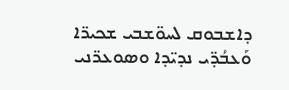ܕܐܫܒܘܩ ܠܚܘ̈ܫܒܝ ܫܟܝܖ̈ܐ ܘܰܥܒܳܕ̈ܝ ܢܕܝ̈ܕܐ ܘܣܘܥܖ̈ܢܝ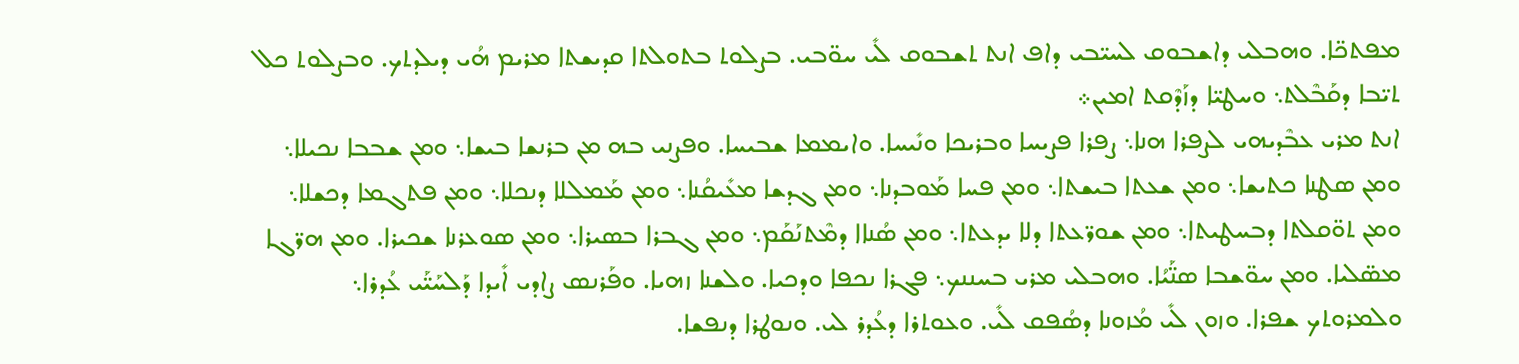ܡܦܬܟ̈ܐ. ܘܗܒܠܝ ܕܐܫܒܘܩ ܠܚܝ̈ܒܝ ܕܐܦ ܐܢܬ ܬܫܒܘܩ ܠܺܝ ܚܘ̈ܒܝ. ܒܨܠܘܬ ܒܬܘܠܬܐ ܩܕܝܫܬܐ ܡܪܝܡ ܗܳܝ ܕܝܠܕܬܟ. ܘܒܨܠܘܬ ܟܠ ܬܝ̈ܒܐ ܕܩܰܒܶܠܬ܆ ܘܚܛܝ̈ܐ ܕܙܰܕܶܩܬ ܐܡܝܢ܀
ܐܢܬ ܡܪܝ ܥܒܶܕܝܗܝ ܠܨܦܪܐ ܗܢܐ܆ ܨܦܪܐ ܦܨܝܚܐ ܘܒܪܝܟܐ ܘܢܺܝܚܐ. ܘܐܝܡܡܐ ܫܒܝܚܐ. ܘܦܨܢܝ ܒܗ ܡܢ ܒܪܢܫܐ ܒܝܫܐ܆ ܘܡܢ ܫܒܒܐ ܢܟܝܠܐ܆ ܘܡܢ ܣܛܢܐ ܟܬܝܫܐ܆ ܘܡܢ ܫܥܬܐ ܒܝܫܬܐ܆ ܘܡܢ ܦܚܐ ܡܰܘܒܕܢܐ܆ ܘܡܢ ܓܕܫܐ ܡܥܺܝܩܳܢܐ܆ ܘܡܢ ܡܰܡܠܠܐ ܕܢܟܠܐ܆ ܘܡܢ ܦܬܓܡܐ ܕܟܫܠܐ܆ ܘܡܢ ܬܘ̈ܩܠܬܐ ܕܒܚܛܝܬܐ܆ ܘܡܢ ܫܘܖ̈ܥܬܐ ܕܠܐ ܝܕܥܬܐ܆ ܘܡܢ ܣܳܢܐܐ ܕܡܶܬܢܰܩܰܡ܆ ܘܡܢ ܓܒܪܐ ܒܣܝܪܐ܆ ܘܡܢ ܣܘܥܪܢܐ ܫܟܝܪܐ. ܘܡܢ ܗܖ̈ܓܐ ܡܣ̈ܠܝܐ. ܘܡܢ ܚܘ̈ܫܒܐ ܣܢ̈ܰܝܳܐ. ܘܗܒܠܝ ܡܪܝ ܒܚܢܢܟ܆ ܦܓܪܐ ܢܟܦܐ ܘܕܟܝܐ. ܘܠܫܢܐ ܙܗܝܐ. ܘܦܰܪܢܣ ܨܐܕܝ ܐܺܝܕܐ ܕܰܠܚܰܝ̈ܰܝ ܥܳܕܪܐ܆ ܘܠܡܪܘܬܟ ܫܦܪܐ. ܘܙܘܢ ܠܺܝ ܡܳܙܘܢܐ ܕܣܳܦܩ ܠܺܝ. ܘܥܘܬܪܐ ܕܥܳܕܪ ܠܝ. ܘܢܘܛܪܐ ܕܢܦܫܐ.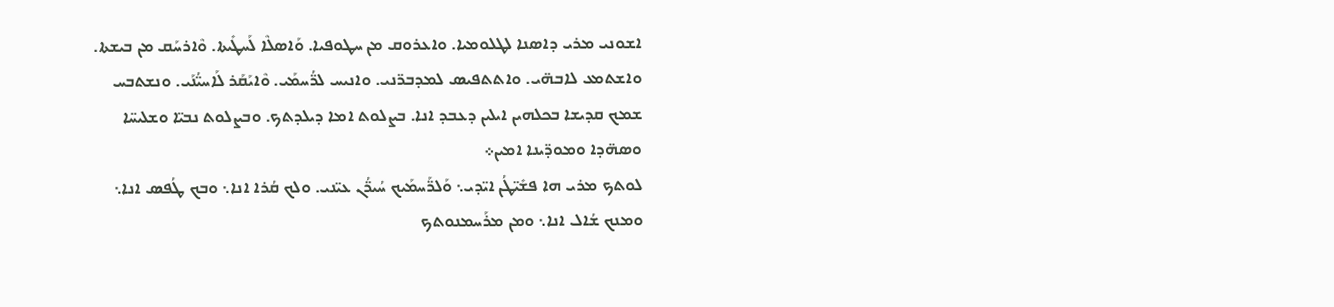ܐܫܘܢܝ ܡܪܝ ܕܐܣܢܐ ܠܛܠܘܡܝܐ. ܘܐܥܪܘܩ ܡܢ ܚܛܘܦܝܐ. ܘܰܐܣܠܶܐ ܠܰܚܛܺܝܬܐ. ܘܶܐܪܚܰܩ ܡܢ ܒܝܫܬܐ. ܘܐܫܬܡܥ ܠܐܒܗ̈ܝ. ܘܐܬܬܦܝܣ ܠܡܕܒܖ̈ܢܝ. ܘܐܢܝܚ ܠܖ̈ܳܚܡܰܝ. ܘܶܐܝܰܩܰܪ ܠܰܐܚܝ̈ܳܢܰܝ. ܘܢܫܬܒܚ ܫܡܟ ܩܕܝܫܐ ܒܟܠܗܝܢ ܐܝܠܝܢ ܕܥܒܕ ܐܢܐ. ܒܨܠܘܬ ܐܡܐ ܕܝܠܕܬܟ. ܘܒܨܠܘܬ ܢܒܝ̈ܐ ܘܫܠܝܚ̈ܐ ܘܣܗ̈ܕܐ ܘܡܘܕ̈ܝܢܐ ܐܡܝܢ܀
ܠܘܬܟ ܡܪܝ ܗܐ ܦܫܺܝ̈ܛܳܢ ܐܝ̈ܕܝ܆ ܘܰܠܖ̈ܰܚܡܰܝܟ ܚܳܝܖ̈ܳܢ ܥܝ̈ܢܝ. ܘܠܟ ܩܳܪܐ ܐܢܐ܆ ܘܒܟ ܛܳܦܣ ܐܢܐ܆ ܘܡܢܟ ܫܳܐܠ ܐܢܐ܆ ܘܡܢ ܡܪܰܚܡܢܘܬܟ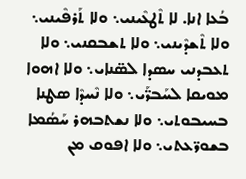ܒܳܥܐ ܐܢܐ. ܠܐ ܬܶܛܥܶܝܢܝ܆ ܘܠܐ ܬܰܪܦܶܝܢܝ܆ ܘܠܐ ܬܶܫܕܶܝܢܝ܆ ܘܠܐ ܬܫܒܩܢܝ܆ ܘܠܐ ܬܥܒܕܢܝ ܚܣܕܐ ܠܣ̈ܢܐܝ܆ ܘܠܐ ܐܗܘܐ ܡܘܝܩܐ ܠܚܰܒܖ̈ܰܝ܆ ܘܠܐ ܢܶܚܕܶܐ ܣܛܢܐ ܒܚܝܒܘܬܝ܆ ܘܠܐ ܢܫܬܒܗܪ ܚܰܣܳܡܐ ܒܫܘܖ̈ܥܬܝ܆ ܘܠܐ ܐܦܘܩ ܡܢ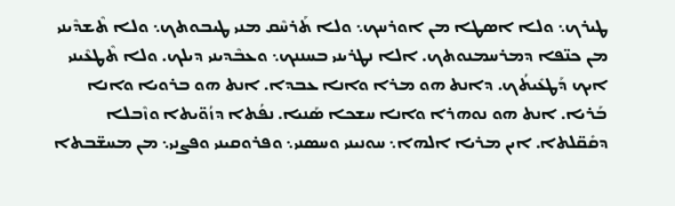ܛܝܪܟ܆ ܘܠܐ ܐܣܛܐ ܡܢ ܐܘܪܚܟ܆ ܘܠܐ ܬܰܪܚܶܩ ܡܢܝ ܛܝܒܘܬܟ܆ ܘܠܐ ܬܶܫܕܶܝܢܝ ܡܢ ܟܢ̈ܦܐ ܕܡܪܚܡܢܘܬܟ. ܐܠܐ ܢܛܪܝܢܝ ܒܚܢܢܟ܆ ܘܥܒܶܕܝܢܝ ܕܝܠܟ. ܘܠܐ ܬܶܛܥܶܝܢܝ ܐܝܟ ܕܰܛܥܺܝܬܳܟ. ܕܐܢܬ ܗܘ ܡܪܐ ܘܐܢܐ ܥܒܕܐ. ܐܢܬ ܗܘ ܒܪܘܝܐ ܘܐܢܐ ܒܰܪܝܐ. ܐܢܬ ܗܘ ܢܘܗܪܐ ܘܐܢܐ ܚܫܟܐ ܣܰܢܝܐ. ܢܦܳܬܐ ܕܙܳܘ̈ܝܬܐ ܘܙܶܒܠܐ ܕܩܺܩ̈ܠܬܐ. ܐܝܢ ܡܪܝܐ ܐܠܗܐ܆ ܚܘܢܝܢܝ ܘܚܣܢܝ܆ ܘܦܪܘܩܝܢܝ ܘܦܨܢܝ܆ ܡܢ ܡܚܫ̈ܒܬܐ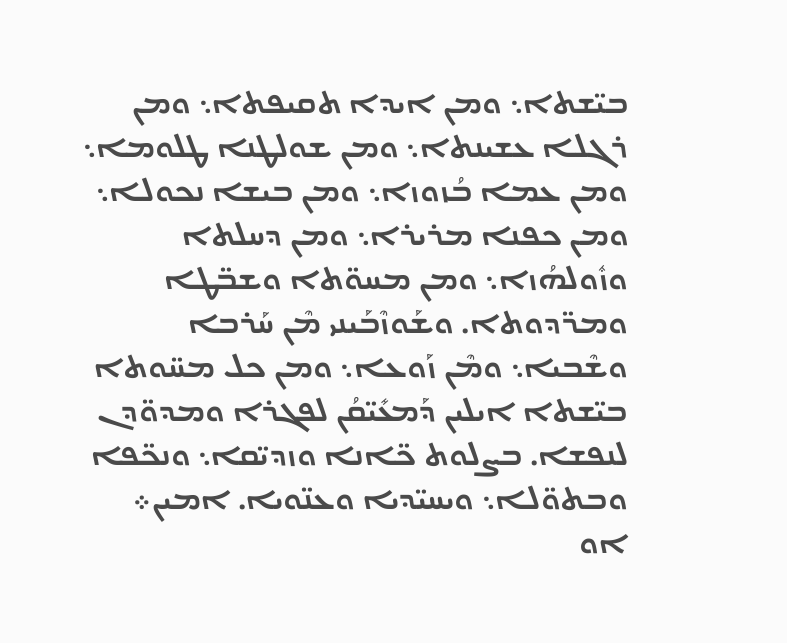ܒܝ̈ܫܬܐ܆ ܘܡܢ ܐܝܕܐ ܬܩܝܦܬܐ܆ ܘܡܢ ܪܓܠܐ ܥܫܝܢܬܐ܆ ܘܡܢ ܫܘܠܛܢܐ ܛܠܘܡܐ܆ ܘܡܢ ܥܡܐ ܒܳܙܘܙܐ܆ ܘܡܢ ܒܝܫܐ ܢܟܘܠܐ܆ ܘܡܢ ܟܦܢܐ ܡܪܝܪܐ܆ ܘܡܢ ܕܚܠܬܐ ܘܙܽܘܠܗܳܙܐ܆ ܘܡܢ ܡܚܘ̈ܬܐ ܘܫܒ̈ܛܐ ܘܡܖ̈ܕܘܬܐ. ܘܫܰܘܙܶܒܰܝܢܝ ܡܶܢ ܚܰܪܒܐ ܘܫܶܒܝܐ܆ ܘܡܶܢ ܙܰܘܥܐ܆ ܘܡܢ ܟܠ ܡܚ̈ܘܬܐ ܒܝ̈ܫܬܐ ܐܝܠܝܢ ܕܰܡܥܺܝ̈ܩܳܢ ܠܦܓܪܐ ܘܡܕܘ̈ܕܢ ܠܢܦܫܐ. ܒܨܠܘܬ ܟ̈ܐܢܐ ܘܙܕܝ̈ܩܐ܆ ܘܢܟ̈ܦܐ ܘܒܬܘ̈ܠܐ܆ ܘܝܚܝ̈ܕܝܐ ܘܥܢ̈ܘܝܐ. ܐܡܝܢ܀
ܐܘ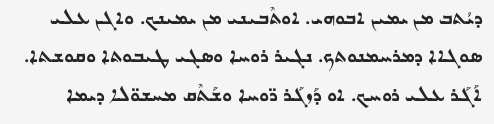ܕܝܳܬܒ ܡܢ ܝܡܝܢ ܐܒܘܗܝ. ܐܘܬܶܒܝܢܝ ܡܢ ܝܡܝܢܟ. ܘܐܓܢ ܥܠܝ ܣܘܓܐܐ ܕܡܪܚܡܢܘܬܟ. ܢܓܝܪ ܪܘܚܐ ܘܣܓܝ ܛܝܒܘܬܐ ܘܩܘܫܬܐ. ܐܰܓܰܪ ܥܠܝ ܪܘܚܟ. ܐܘ ܕܰܙܓܰܪ ܖ̈ܘܚܐ ܘܫܰܬܶܩ ܡܚܫܘ̈ܠܐ ܕܝܡܐ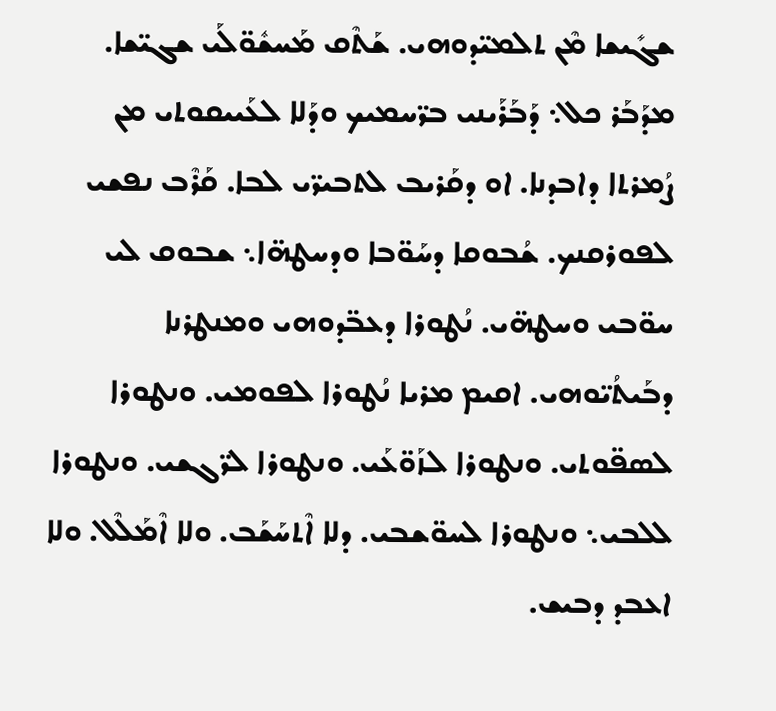ܫܓܺܝܫܐ ܡܶܢ ܬܠܡܝ̈ܕܘܗܝ. ܫܰܬܶܩ ܡܰܚܫܽܘ̈ܠܰܝ ܫܓܝ̈ܫܐ. ܡܕܰܒܰܪ ܟܠ܆ ܕܰܒܰܪܰܝܢܝ ܒܖ̈ܚܡܝܟ ܘܕܰܠܐ ܠܥܰܝܝܩܘܬܝ ܡܢ ܨܳܡܪܬܐ ܕܐܒܕܢܐ. ܐܘ ܕܩܰܪܝܒ ܠܬܒܝܖ̈ܝ ܠܒܐ. ܩܰܪܶܒ ܢܦܫܝ ܠܦܘܪܩܢܟ. ܫܳܒܘܩܐ ܕܚܰܘ̈ܒܐ ܘܕܚܛܗ̈ܐ܆ ܫܒܘܩ ܠܝ ܚܘ̈ܒܝ ܘܚܛܗ̈ܝ. ܢܳܛܘܪܐ ܕܥܒ̈ܕܘܗܝ ܘܡܢܛܪܢܐ ܕܒܰܝܬܳܝ̈ܘܗܝ. ܐܩܝܡ ܡܪܝܐ ܢܳܛܘܪܐ ܠܦܘܡܝ. ܘܢܛܘܪܐ ܠܣܦ̈ܘܬܝ. ܘܢܛܘܪܐ ܠܙܰܘ̈ܥܰܝ. ܘܢܛܘܪܐ ܠܖ̈ܓܫܝ. ܘܢܛܘܪܐ ܠܠܒܝ܆ ܘܢܛܘܪܐ ܠܚܘ̈ܫܒܝ. ܕܠܐ ܐܶܬܚܰܫܰܒ. ܘܠܐ ܐܶܡܰܠܶܠ. ܘܠܐ ܐܥܒܕ ܕܒܝܫ.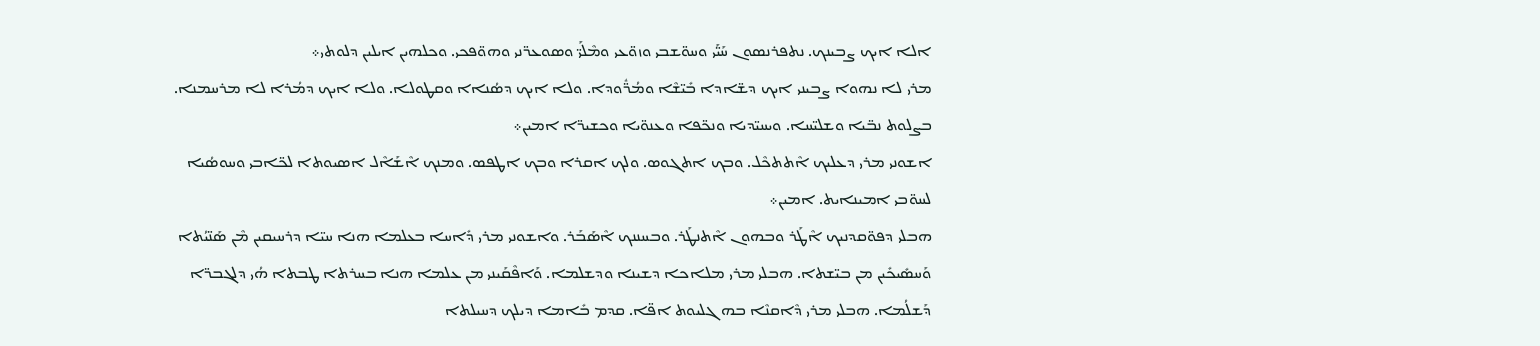ܐܠܐ ܐܝܟ ܨܒܝܢܟ. ܢܬܦܪܢܣܘܢ ܚܰܝ̈ܰܝ ܘܚܘ̈ܫܒܝ ܘܙܘ̈ܥܝ ܘܡܶܠܰܝ̈ ܘܣܘܥܖ̈ܢܝ ܘܗܘ̈ܦܟܝ. ܘܟܠܗܝܢ ܐܝܠܝܢ ܕܠܘܬܝ܀
ܡܪܝ ܠܐ ܢܗܘܐ ܨܒܝܢܝ ܐܝܟ ܕܫ̈ܐܕܐ ܒܺܝ̈ܫܶܐ ܘܡܳܖ̈ܽܘܕܐ. ܘܠܐ ܐܝܟ ܕܣܳܢܐܐ ܘܩܛܘܠܐ. ܘܠܐ ܐܝܟ ܕܡܳܪܐ ܠܐ ܡܪܚܡܢܐ. ܒܨܠܘܬ ܢܒ̈ܝܐ ܘܫܠܝ̈ܚܐ. ܘܝܚܝ̈ܕܝܐ ܘܢܟ̈ܦܐ ܘܥܢܘ̈ܝܐ ܘܟܫܝܖ̈ܐ ܐܡܝܢ܀
ܐܫܘܢܝ ܡܪܝ ܕܥܠܝܟ ܐܶܬܬܟܶܠ. ܘܒܟ ܐܬܓܘܣ. ܘܠܟ ܐܩܪܐ ܘܒܟ ܐܛܦܣ. ܘܡܢܟ ܐܶܫܰܐܶܠ ܐܣܝܘܬܐ ܠܟ̈ܐܒܝ ܘܚܘܣܳܝܐ ܠܚܘ̈ܒܝ ܐܡܝܢܐܝܬ. ܐܡܝܢ܀
ܗܒܠܝ ܕܦܘ̈ܩܕܢܝܟ ܐܶܛܰܪ ܘܒܗܘܢ ܐܶܬܢܛܰܪ. ܘܒܚܢܢܟ ܐܶܣܰܒܰܪ. ܘܐܫܘܢܝ ܡܪܝ ܕܺܐܚܐ ܒܥܠܡܐ ܗܢܐ ܚܝ̈ܐ ܕܪܚܝܩܝܢ ܡܶܢ ܣܰܢ̈ܝܳܬܐ ܘܰܚܣܺܝܟܺܝܢ ܡܢ ܒܝ̈ܫܬܐ. ܗܒܠܝ ܡܪܝ ܡܠܐܟܐ ܕܫܝܢܐ ܘܕܫܠܡܐ. ܘܰܐܦܶܩܰܝܢܝ ܡܢ ܥܠܡܐ ܗܢܐ ܒܚܪܬܐ ܛܒܬܐ ܗܳܝ ܕܠܓܒܖ̈ܐ ܕܰܫܠܳܡܐ. ܗܒܠܝ ܡܪܝ ܕܶܐܩܢܶܐ ܒܗ ܓܠܝܘܬ ܐܦ̈ܐ. ܩܕܡ ܒܺܐܡܐ ܕܝܠܟ ܕܚܝܠܬܐ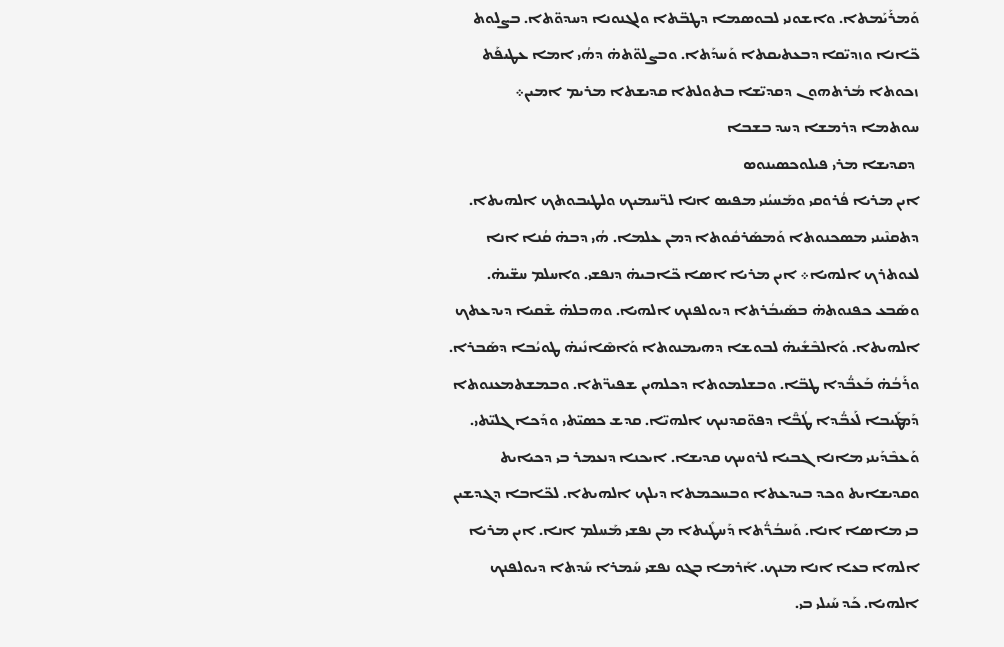ܘܰܡܪܰܝܰܡܬܐ. ܘܐܫܘܢܝ ܠܒܘܣܡܐ ܕܛܒ̈ܬܐ ܘܠܓܢܘܢܐ ܕܚܕܘ̈ܬܐ. ܒܨܠܘܬ ܟ̈ܐܢܐ ܘܙܕܝ̈ܩܐ ܕܒܥܬܝܩܬܐ ܘܰܚܕܰܬܐ. ܘܒܨܠܘ̈ܬܗ̇ ܕܗܳܝ ܐܡܐ ܥܛܝܦܰܬ ܙܟܘܬܐ ܡܳܪܬܗܘܢ ܕܩܕܝ̈ܫܐ ܒܬܘܠܬܐ ܩܕܝܫܬܐ ܡܪܝܡ ܐܡܝܢ܀
ܚܘܬܡܐ ܕܪܡܫܐ ܕܚܕ ܒܫܒܐ
 ܕܩܕܝܫܐ ܡܪܝ ܦܝܠܘܟܣܝܢܘܣ
ܐܝܢ ܡܪܝܐ ܦܳܪܘܩܝ ܘܡܰܚܝܳܢܝ ܡܦܝܣ ܐܢܐ ܠܖ̈ܚܡܝܟ ܘܠܛܝܒܘܬܟ ܐܠܗܝܬܐ. ܕܬܩܢܶܝܢܝ ܡܣܟܢܘܬܐ ܘܰܡܣܰܪܩܽܘܬܐ ܕܡܢ ܥܠܡܐ. ܗܳܝ ܕܒܗ̇ ܩܳܢܐ ܐܢܐ ܠܥܘܬܪܟ ܐܠܗܝܐ܀ ܐܝܢ ܡܪܝܐ ܐܣܐ ܟ̈ܐܒܝܗ̇ ܕܢܦܫܝ. ܘܐܚܠܡ ܚܫ̈ܝܗ̇. ܘܣܰܒܥ ܟܦܢܘܬܗ̇ ܒܣܰܝܒܳܪܬܐ ܕܝܘܠܦܢܟ ܐܠܗܝܐ. ܘܗܒܠܗ̇ ܫܶܩܝܐ ܕܝܕܥܬܟ ܐܠܗܝܬܐ. ܘܰܐܠܒܶܫܺܝܗ̇ ܠܒܘܫܐ ܕܗܝܡܢܘܬܐ ܘܰܐܣܶܐܢܺܝܗ̇ ܛܘܝܳܒܐ ܕܣܰܒܪܐ. ܘܪܰܒܳܗ̇ ܒܰܥܒ̈ܳܕܐ ܛܒ̈ܐ. ܘܒܫܠܡܘܬܐ ܕܟܠܗܝܢ ܫܦܝܖ̈ܬܐ. ܘܒܡܫܬܡܥܢܘܬܐ ܕܰܡܛܰܝܒܐ ܠܰܥܒ̈ܳܕܐ ܛܳܒ̈ܶܐ ܕܦܘ̈ܩܕܢܝܟ ܐܠܗܝ̈ܐ. ܩܕܫ ܟܣܝ̈ܬܝ ܘܕܰܟܐ ܓܠܝ̈ܬܝ. ܘܰܥܒܶܕܰܝܢܝ ܡܐܢܐ ܓܒܝܐ ܠܪܘܚܟ ܩܕܝܫܐ. ܐܝܟܢܐ ܕܢܥܡܪ ܒܝ ܕܟܝܐܝܬ ܘܩܕܝܫܐܝܬ ܘܟܕ ܒܝܕܥܬܐ ܘܒܚܟܡܬܐ ܕܝܠܟ ܐܠܗܝܬܐ. ܠܟ̈ܐܒܐ ܕܓܕܫܝܢ ܒܝ ܡܐܣܐ ܐܢܐ. ܘܰܚܒܳܖ̈ܳܬܐ ܕܰܚܛܺܝܬܐ ܡܢ ܢܦܫܝ ܡܰܚܠܡ ܐܢܐ. ܐܝܢ ܡܪܝܐ ܐܠܗܐ ܒܥܐ ܐܢܐ ܡܢܟ. ܐܰܪܡܐ ܒܓܘ ܢܦܫܝ ܚܰܡܪܐ ܚܰܕܬܐ ܕܝܘܠܦܢܟ ܐܠܗܝܐ. ܟܰܕ ܚܰܝܠܝ ܒܝ.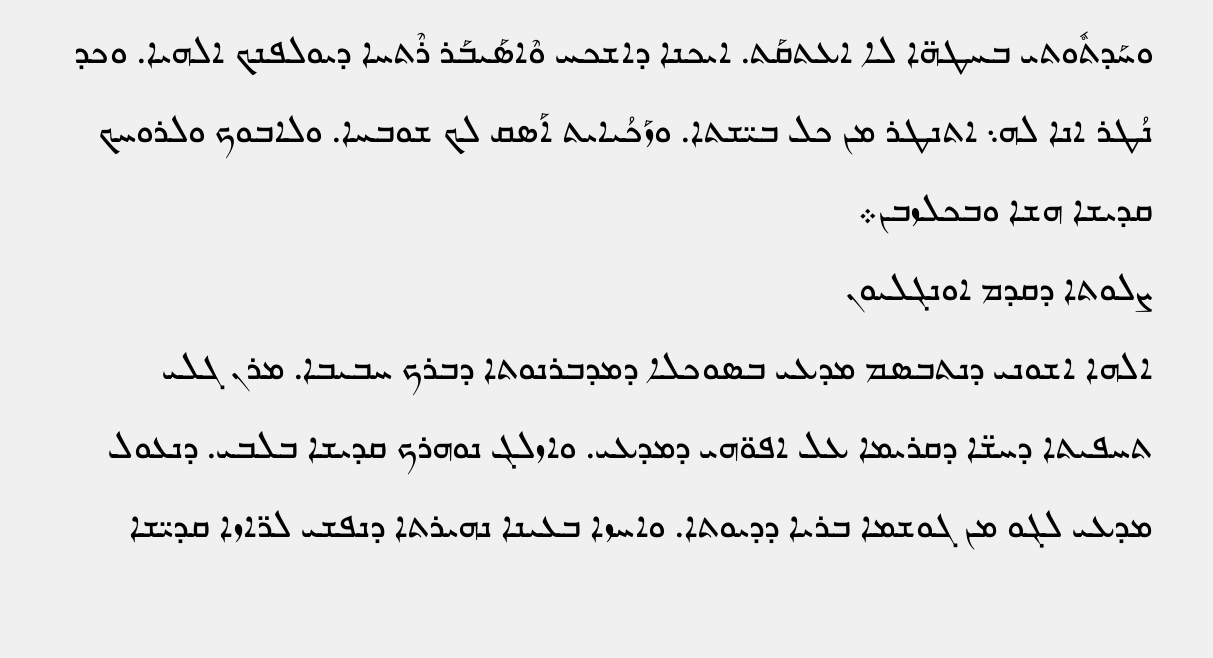ܘܚܰܕܬܽܘܬܝ ܒܚܛܗ̈ܐ ܠܐ ܐܥܬܩܰܬ. ܐܝܟܢܐ ܕܐܫܟܚ ܘܶܐܣܰܝܒܰܪ ܪܶܬܚܐ ܕܝܘܠܦܢܟ ܐܠܗܝܐ. ܘܟܕ ܢܳܛܪ ܐܢܐ ܠܗ܆ ܐܬܢܛܪ ܡܢ ܟܠ ܒܝ̈ܫܬܐ. ܘܙܰܟܳܝܐܝܬ ܐܰܣܩ ܠܟ ܫܘܒܚܐ. ܘܠܐܒܘܟ ܘܠܪܘܚܟ ܩܕܝܫܐ ܗܫܐ ܘܒܟܠܙܒܢ܀
ܨܠܘܬܐ ܕܩܕܡ ܐܘܢܓܠܝܘܢ
ܐܠܗܐ ܐܫܘܢܝ ܕܢܬܒܣܡ ܡܕܥܝ ܒܣܘܟܠܐ ܕܡܕܒܪܢܘܬܐ ܕܒܪܟ ܚܒܝܒܐ. ܡܪܢ ܓܠܝ ܬܚܦܝܬܐ ܕܚܫ̈ܐ ܕܩܪܝܡܐ ܥܠ ܐܦܘ̈ܗܝ ܕܡܕܥܝ. ܘܐܙܠܓ ܢܘܗܪܟ ܩܕܝܫܐ ܒܠܒܝ. ܕܢܥܘܠ ܡܕܥܝ ܠܓܘ ܡܢ ܓܘܫܡܐ ܒܪܝܐ ܕܕܝܘܬܐ. ܘܐܚܙܐ ܒܥܝܢܐ ܢܗܝܪܬܐ ܕܢܦܫܝ ܠܖ̈ܐܙܐ ܩܕܝ̈ܫܐ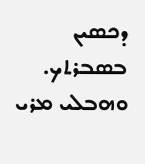ܕܟܣܝܢ ܒܣܒܪܬܟ. ܘܗܒܠܝ ܡܪܝ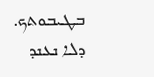ܒܛܝܒܘܬܟ. ܕܠܐ ܢܥܢܕ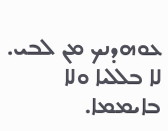ܥܘܗܕܢܟ ܡܢ ܠܒܝ. ܠܐ ܒܠܠܝܐ ܘܠܐ ܒܐܝܡܡܐ.